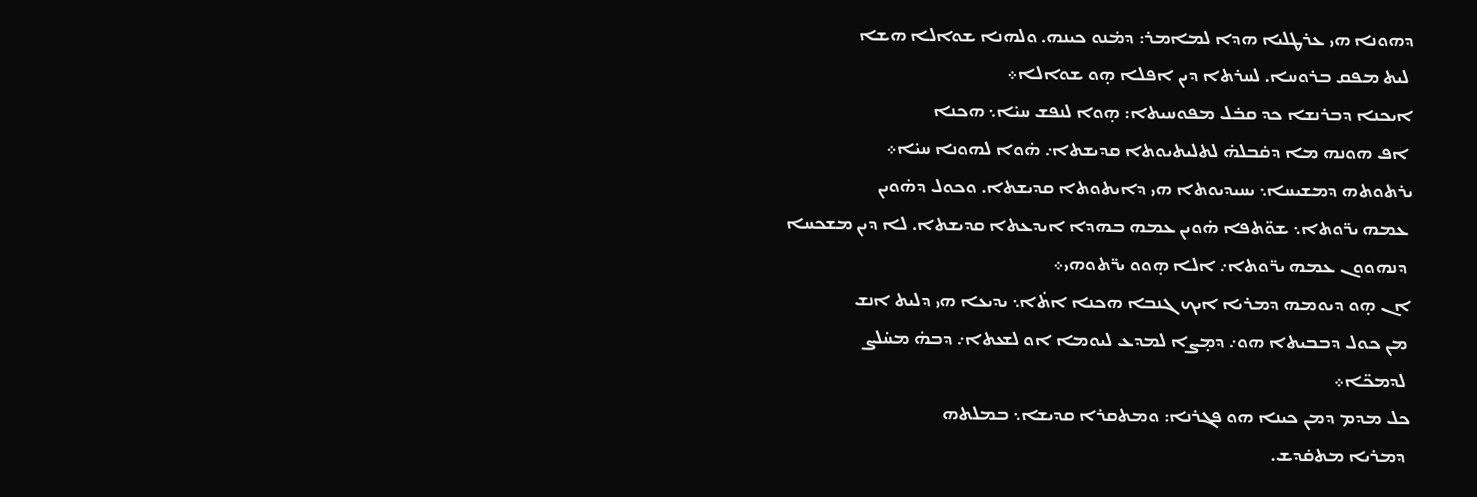ܕܗܘܢܐ ܗܝ ܥܪܛܠܝܐ ܗܕܐ ܠܡܐܡܪ: ܕܡ̇ܢܘ ܟܝܢܗ. ܘܠܗܢܐ ܫܘܐܠܐ ܗܫܐ
 ܠܝܬ ܡܦܩ ܒܪܘܚܐ. ܠܚܪܬܐ ܕܝܢ ܐܦܠܐ ܗ̣ܘ ܫܘܐܠܐ܀
ܐܝܟܢܐ ܕܒܪܢܫܐ ܟܕ ܩܒ̇ܠ ܡܦܘܚܝܬܐ: ܗ̣ܘܐ ܠܢܦܫ ܚܝ̇ܐ܆ ܗܟܢܐ
 ܐܦ ܗܘܢܗ ܡܐ ܕܩ̇ܒܠܗ̇ ܠܬܠܝܬܝܘܬܐ ܩܕܝܫܬܐ܇ ܗ̇ܘܐ ܠܗܘܢܐ ܚܝ̇ܐ܀
ܝܪܬܘܬܗ ܕܡܫܝܚܐ܆ ܝܚܝܕܝܘܬܐ ܗܝ ܕܐܝܬܘܬܐ ܩܕܝܫܬܐ. ܘܟܘܠ ܕܗ̇ܘܝܢ
 ܥܡܗ ܝܪ̈ܘܬܐ܆ ܫܘ̈ܬܦܐ ܗ̇ܘܝܢ ܥܡܗ ܒܗܕܐ ܐܝܕܥܬܐ ܩܕܝܫܬܐ. ܠܐ ܕܝܢ ܡܫܟܚܐ
 ܕܢܗܘܘܢ ܥܡܗ ܝܪ̈ܘܬܐ܇ ܐܠܐ ܗ̣ܘܘ ܝܪ̈ܬܘܗܝ܀
ܐܢ ܗ̣ܘ ܕܝܘܡܗ ܕܡܪܝܐ ܐܝܟ ܓܢܒܐ ܗܟܢܐ ܐܬ̇ܐ܆ ܝܕܝܥܐ ܗܝ ܕܠܝܬ ܐܢܫ
 ܡܢ ܟܘܠ ܕܒܒܝܬܐ ܗܘ܇ ܕܡ̣ܨܐ ܠܡܕܥ ܠܝܘܡܐ ܐܘ ܠܫܥܬܐ܇ ܕܒܗ̇ ܡܚ̇ܠܨ
 ܠܕܡܟ̈ܐ܀
ܟܠ ܡܕܡ ܕܡܢ ܟܝܢܐ ܗܘ ܦܓܪܢܐ: ܘܡܬܩܪܐ ܩܕܝܫܐ܆ ܒܡܠܬܗ
 ܕܡܪܝܐ ܡܬܩ̇ܕܫ.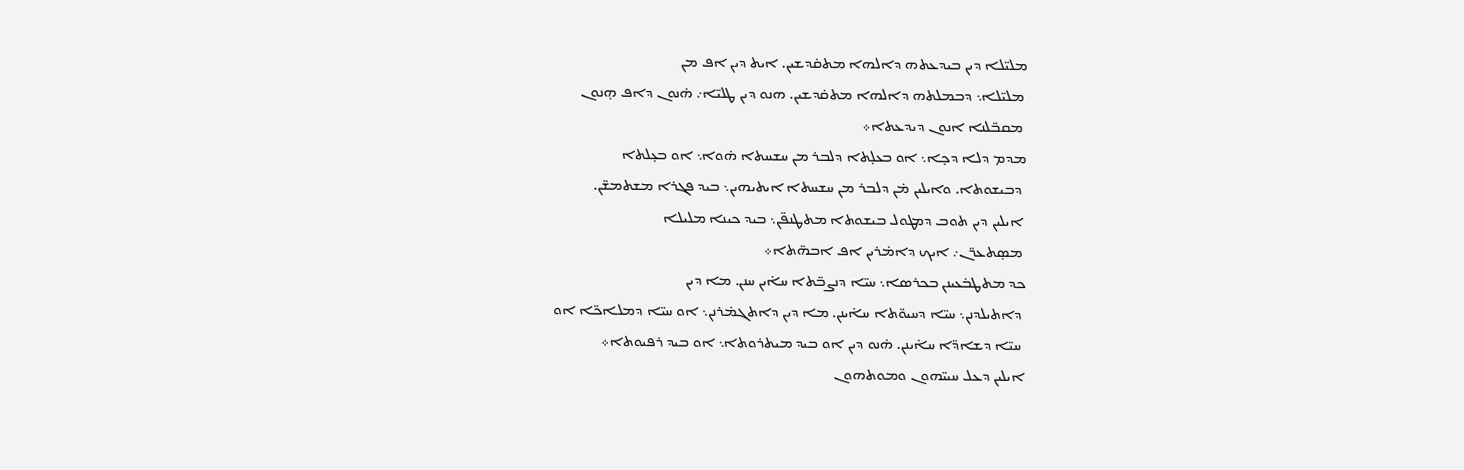ܡܠܝ̈ܠܐ ܕܝܢ ܒܝܕܥܬܗ ܕܐܠܗܐ ܡܬܩ̇ܕܫܝܢ. ܐܝܬ ܕܝܢ ܐܦ ܡܢ
 ܡܠܝ̈ܠܐ܆ ܕܒܡܠܬܗ ܕܐܠܗܐ ܡܬܩ̇ܕܫܝܢ. ܗܢܘ ܕܝܢ ܛܠܝ̈ܐ܇ ܗ̇ܢܘܢ ܕܐܦ ܗ̣ܢܘܢ
 ܡܩܒ̈ܠܢܐ ܐܢܘܢ ܕܝܕܥܬܐ܀
ܡܕܡ ܕܠܐ ܕܟ̣ܐ܆ ܐܘ ܒܥܠ̣ܬܐ ܕܠܒܪ ܡܢ ܚܫܚܬܐ ܗ̇ܘܐ܆ ܐܘ ܒܥ̣ܠܬܐ
 ܕܒܝܫܘܬܐ. ܘܐܝܠܝܢ ܡ̇ܢ ܕܠܒܪ ܡܢ ܚܫܚܬܐ ܐܝܬܝܗܝܢ܆ ܒܝܕ ܦܓܪܐ ܡܫܬܡܫ̈ܢ.
 ܐܝܠܝܢ ܕܝܢ ܬܘܒ ܕܡܛܘܠ ܒܝܫܘܬܐ ܡܬܛܢܦ̈ܢ܆ ܒܝܕ ܟܝܢܐ ܡܠܝܠܐ
 ܡܣ̣ܬܥܪ̈ܢ܇ ܐܝܟ ܕܐܡ̇ܪܝܢ ܐܦ ܐܒܗ̈ܬܐ܀
ܟܕ ܡܬܛܒ̇ܥܝܢܢ ܒܟܪܣܐ܆ ܚܝ̈ܐ ܕܢܨܒ̈ܬܐ ܚܐ̇ܝܢ ܚܢܢ. ܡܐ ܕܝܢ
 ܕܐܬܝܠܕܢܢ܆ ܚܝ̈ܐ ܕܚܝܘ̈ܬܐ ܚܐ̇ܝܢܢ. ܡܐ ܕܝܢ ܕܐܬܓܡ̇ܪܢܢ܆ ܐܘ ܚܝ̈ܐ ܕܡܠܐܟ̈ܐ ܐܘ
 ܚܝ̈ܐ ܕܫܐܕ̈ܐ ܚܐ̇ܝܢܢ. ܗ̇ܢܘ ܕܝܢ ܐܘ ܒܝܕ ܡܝܬܪܘܬܐ܆ ܐܘ ܒܝܕ ܪܦܝܘܬܐ܀
ܐܝܠܝܢ ܕܥܠ ܚܝܝ̈ܗܘܢ ܘܡܘܬܗܘܢ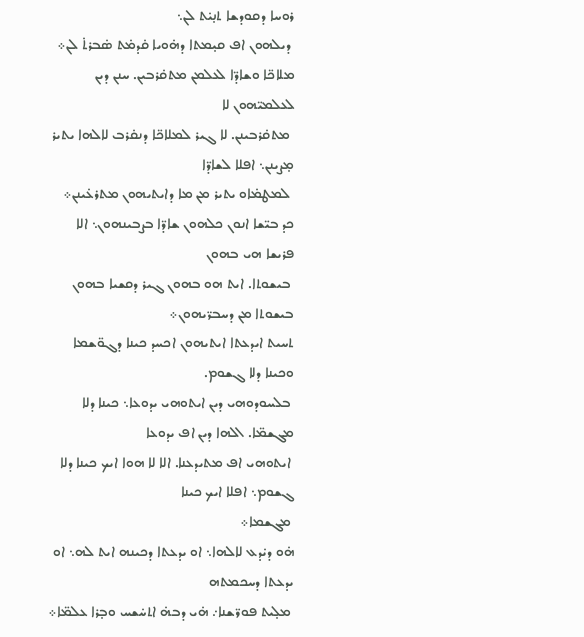ܪܘܚܐ ܕܩܘܕܫܐ ܬܢ̣ܝ̇ܬ ܠܢ܆
 ܕܝܠܗܘܢ ܐܦ ܩܝ̣ܡܬܐ ܕܗ̇ܘܝܐ ܩ̇ܕܡ̇ܬ ܣ̇ܒܪܬ̇ ܠܢ܀
ܡܠܐܟ̈ܐ ܘܫܐܕ̈ܐ ܠܥܠܡܢ ܡܬܩ̇ܪܒܝܢ. ܚܢܢ ܕܝܢ ܠܥܠܡܝ̈ܗܘܢ ܠܐ
 ܡܬܩ̇ܪܒܝܢܢ. ܠܐ ܓܝܪ ܠܡܠܐܟ̈ܐ ܕܢܩ̇ܪܒ ܠܐܠܗܐ ܝܬܝܪ ܡ̣ܨܝܢܢ܆ ܐܦܠܐ ܠܫܐܕ̈ܐ
 ܠܡܛܡ̇ܐܘ ܝܬܝܪ ܡܢ ܡܐ ܕܐܝܬܝܗܘܢ ܡܬܪܥ̇ܝܢܢ܀
ܟܕ ܒܝ̈ܫܐ ܐܢܘܢ ܟܠܗܘܢ ܫܐܕ̈ܐ ܒܨܒܝܢܗܘܢ܆ ܐܠܐ ܦܪܝܫܐ ܗܝ ܒܗܘܢ
 ܒܝܫܘܬܐ. ܐܝܬ ܗܘ ܒܗܘܢ ܓܝܪ ܕܩܫܝܐ ܒܗܘܢ ܒܝܫܘܬܐ ܡܢ ܕܚܒܪ̈ܝܗܘܢ܀
ܬܚܝܬ ܐܝܕܥܬܐ ܐܝܬܝܗܘܢ ܐܟܚܕ ܟܝܢܐ ܕܓܘ̈ܫܡܐ ܘܟܝܢܐ ܕܠܐ ܓܫܘܡ.
 ܒܠܚܘܕܘܗܝ ܕܝܢ ܐܝܬܘܗܝ ܝܕܘܥܐ܆ ܟܝܢܐ ܕܠܐ ܡܓܫܡ̈ܐ. ܐܠܗܐ ܕܝܢ ܐܦ ܝܕܘܥܐ
 ܐܝܬܘܗܝ ܐܦ ܡܬܝܕܥܢܐ. ܐܠܐ ܠܐ ܗܘܐ ܐܝܟ ܟܝܢܐ ܕܠܐ ܓܫܘܡ܆ ܐܦܠܐ ܐܝܟ ܟܝܢܐ
 ܡܓܫܡܐ܀
ܗ̇ܘ ܕܝ̇ܕܥ ܠܐܠܗܐ܆ ܐܘ ܝܕܥܬܐ ܕܟܝܢܗ ܐܝܬ ܠܗ܆ ܐܘ ܝܕܥܬܐ ܕܚܟܡܬܗ
 ܡܠ̣ܝܬ ܦܘܪ̈ܫܢܐ܇ ܗ̇ܝ ܕܒܗ̇ ܐܬܚ̇ܫܚ ܘܒ̣ܪܐ ܥܠܡ̈ܐ܀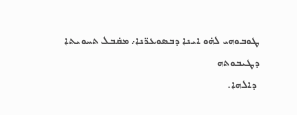ܛܘܒܘܗܝ ܠܗ̇ܘ ܐܝܢܐ ܕܒܣܘܥܪ̈ܢܐ܇ ܡܩ̇ܒܠ ܬܚܘܝܬܐ ܕܛܝܒܘܬܗ
 ܕܐܠܗܐ.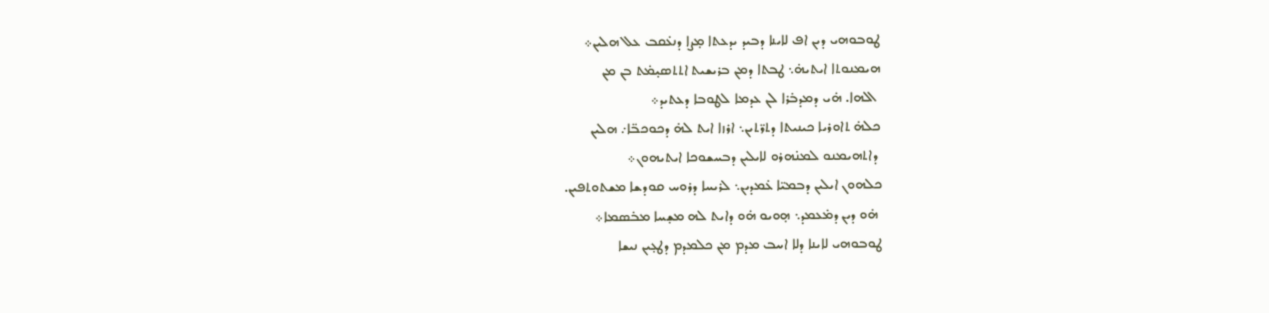ܛܘܒܘܗܝ ܕܝܢ ܐܦ ܠܐܝܢܐ ܕܒܝܕ ܝܕܥܬܐ ܡ̣ܨܐ ܕܢܥ̇ܩܒ ܥܠ ܗܠܝܢ܀
ܗܝܡܢܘܬܐ ܐܝܬܝܗ̇܆ ܛܒܬܐ ܕܡܢ ܒܪܝܫܝܬ ܐܬܬܣܝ̣ܡ̇ܬ ܒܢ ܡܢ
 ܐܠܗܐ. ܗ̇ܝ ܕܡܕܒ̇ܪܐ ܠܢ ܥܕܡܐ ܠܛܘܒܐ ܕܥܬܝܕ܀
ܟܠܗ̇ ܬܐܘܪܝܐ ܟܝܢܝܬܐ ܕܬܪ̈ܬܝܢ܆ ܐܪܙܐ ܐܝܬ ܠܗ̇ ܕܟܘܟܒ̈ܐ܇ ܗܠܝܢ
 ܕܐܬܗܝܡܢܘ ܠܡܢ̇ܗܪܘ ܠܐܝܠܝܢ ܕܒܚܫܘܟܐ ܐܝܬܝܗܘܢ܀
ܟܠܗܘܢ ܐܝܠܝܢ ܕܒܡܝ̈ܐ ܥ̇ܡܕܝܢ܆ ܠܪܝܚܐ ܕܪܘܚ ܩܘܕܫܐ ܡܫܬܘܬܦܝܢ.
 ܗ̇ܘ ܕܝܢ ܕܡ̇ܥܡܕ܆ ܗ̣ܘܝܘ ܗ̇ܘ ܕܐܝܬ ܠܗ ܡܫ̣ܚܐ ܡܒ̇ܣܡܐ܀
ܛܘܒܘܗܝ ܠܐܝܢܐ ܕܠܐ ܐܚܒ ܡܕܡ ܡܢ ܟܠܡܕܡ ܕܛܥ̣ܝܢ ܢܝܫܐ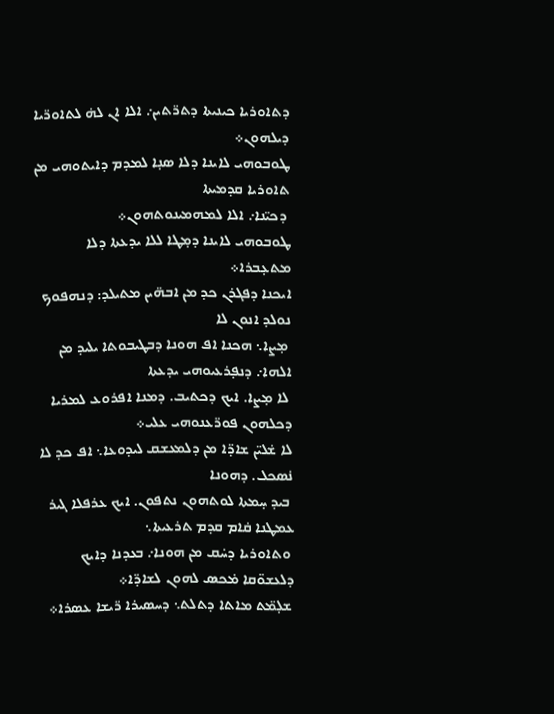ܕܬܐܘܪܝܐ ܟܝܢܝܬܐ ܕܬܪ̈ܬܝܢ܇ ܐܠܐ ܐܢ ܠܗ̇ ܠܬܐܘܪ̈ܝܐ ܕܝܠܗܘܢ܀
ܛܘܒܘܗܝ ܠܐܝܢܐ ܕܠܐ ܣܢ̣ܐ ܠܡܕܡ ܕܐܝܬܘܗܝ ܡܢ ܬܐܘܪܝܐ ܩܕܡܝܬܐ
 ܕܟܝ̈ܢܐ܇ ܐܠܐ ܠܡܗܡܝܢܘܬܗܘܢ܀
ܛܘܒܘܗܝ ܠܐܝܢܐ ܕܡ̣ܛܐ ܠܠܐ ܝܕܥܬܐ ܕܠܐ ܡܬܥ̣ܒܪܐ܀
ܐܝܟܢܐ ܕܦܓܪܢ ܟܕ ܡܢ ܐܒܗ̈ܝܢ ܡܬܝܠܕ: ܕܢܗܦܘܟ ܢܘܠܕ ܐܢܘܢ ܠܐ
 ܡ̣ܨܐ܆ ܗܟܢܐ ܐܦ ܗܘܢܐ ܕܒܛܝܒܘܬܐ ܝܠܝܕ ܡܢ ܐܠܗܐ܇ ܕܢܦ̣ܪܥܝܘܗܝ ܝܕܥܬܐ
 ܠܐ ܡ̣ܨܐ. ܐܝܟ ܕܟܬܝܒ. ܕܡܢܐ ܐܦܪܘܥ ܠܡܪܝܐ ܕܟܠܗܘܢ ܦܘܪ̈ܥܢܘܗܝ ܥܠܝ܀
ܠܐ ܫ̇ܠܝ̈ܢ ܫܐܕ̈ܐ ܡܢ ܕܠܡܥܫܩ ܠܝܕܘܥܐ܆ ܐܦ ܟܕ ܠܐ ܢ̇ܣܟܠ. ܕܗܘܢܐ
 ܒܝܕ ܚ̣ܡܬܐ ܠܘܬܗܘܢ ܢܬܦܘܢ. ܐܝܟ ܥܪܦܠܐ ܓܝܪ ܥܡܛܢܐ ܩ̇ܐܡ ܩܕܡ ܬܪܥܝܬܐ܆
 ܘܬܐܘܪܝܐ ܕܚ̇ܩ ܡܢ ܗܘܢܐ܇ ܒܥܕܢܐ ܕܐܝܟ ܕܠܥܫܘ̈ܩܐ ܡ̇ܟܣ ܠܗܘܢ ܠܫܐܕ̈ܐ܀
 ܫܠ̣ܡ̈ܬ ܡܐܬܐ ܕܬܠܬ܆ ܕܚܣܝܪܐ ܪ̈ܝܫܐ ܥܣܪܐ܀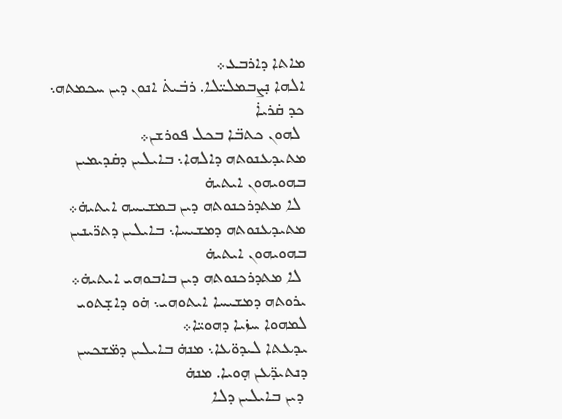ܡܐܬܐ ܕܐܪܒܥ܀
ܐܠܗܐ ܢ̣ܨܒܡܠܝ̈ܠܐ. ܪܒ̇ܝܬ̇ ܐܢܘܢ ܕܝܢ ܚܟܡܬܗ܆ ܟܕ ܩ̇ܪܝܐ̇
 ܠܗܘܢ ܟܬܒ̈ܐ ܒܟܠ ܦܘܪܫܢ܀
ܡܬܝܕܥܢܘܬܗ ܕܐܠܗܐ܆ ܒܐܝܠܝܢ ܕܩ̇ܕܝܡܝܢ ܒܗܘܝܗܘܢ ܐܝܬܝܗ̇
 ܠܐ ܡܬܕܪܟܢܘܬܗ ܕܝܢ ܒܡܫܝܚܗ ܐܝܬܝܗ̇܀
ܡܬܝܕܥܢܘܬܗ ܕܡܫܝܚܐ܆ ܒܐܝܠܝܢ ܕܬܪ̈ܝܢܝܢ ܒܗܘܝܗܘܢ ܐܝܬܝܗ̇
 ܠܐ ܡܬܕܪܟܢܘܬܗ ܕܝܢ ܒܐܒܘܗܝ ܐܝܬܝܗ̇܀
ܝܪܘܬܗ ܕܡܫܝܚܐ ܐܝܬܘܗܝ܆ ܗ̇ܘ ܕܐܫ̣ܬܘܝ ܠܡܗܘܐ ܚܙ̇ܝܐ ܕܗܘܝ̈ܐ܀
ܝܕܥܬܐ ܠܝܕܘ̈ܥܐ܆ ܡܢܗ̇ ܒܐܝܠܝܢ ܕܡ̈ܫܟܚܢ ܕܢܬܝܕ̈ܥܢ ܗ̣ܘܝܐ. ܡܢܗ̇
 ܕܝܢ ܒܐܝܠܝܢ ܕܠܐ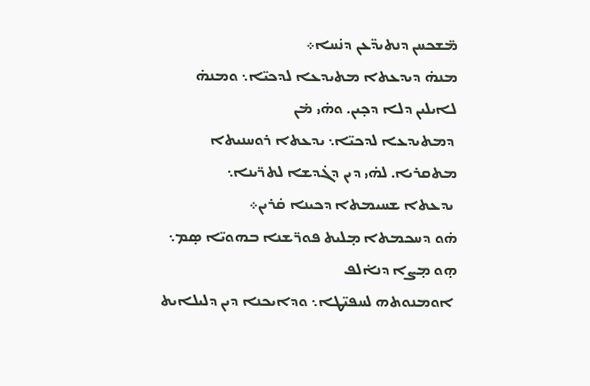ܡ̈ܫܟܚܢ ܕܢܬܝܕ̈ܥܢ ܕܢ̇ܚܐ܀
ܡܢܗ̇ ܕܝܕܥܬܐ ܡܬܝܕܥܐ ܠܕܟܝ̈ܐ܆ ܘܡܢܗ̇ ܠܐܝܠܝܢ ܕܠܐ ܕܟ̣ܝܢ. ܘܗ̇ܝ ܡ̇ܢ
 ܕܡܬܝܕܥܐ ܠܕܟܝ̈ܐ܆ ܝܕܥܬܐ ܪܘܚܢܝܬܐ ܡܬܩܪܝܐ. ܠܗ̇ܝ ܕܝܢ ܕܓ̇ܕܫܐ ܠܬܪ̈ܝܢܐ܆
 ܝܕܥܬܐ ܫܚܝܡܬܐ ܕܟܝܢܐ ܩ̇ܪܝܢ܀
ܗ̇ܘ ܕܚܟܡܬܐ ܡ̣ܠܝܬ ܦܘܪ̈ܫܢܐ ܒܗܘܝ̈ܐ ܣ̣ܡ܆ ܗ̣ܘ ܡ̣ܨܐ ܕܢܐ̇ܠܦ
 ܐܘܡܢܘܬܗ ܠܚܦܝ̈ܛܐ܆ ܘܕܐܝܟܢܐ ܕܝܢ ܕܠܝܠܐܝܬ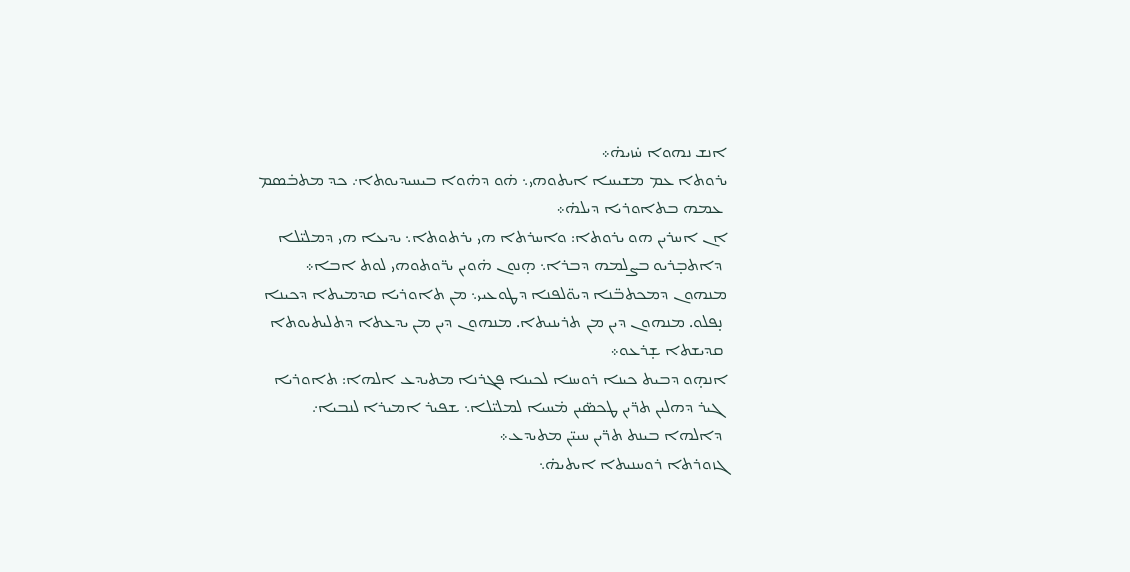ܐܢܫ ܢܗܘܐ ܚ̇ܙܝܗ̇܀
ܝܪܘܬܐ ܥܡ ܡܫܝܚܐ ܐܝܬܘܗܝ܆ ܗ̇ܘ ܕܗ̇ܘܐ ܒܝܚܝܕܝܘܬܐ܇ ܟܕ ܡܬܒ̇ܣܡ
 ܥܡܗ ܒܬܐܘܪܝܐ ܕܝܠܗ̇܀
ܐܢ ܐܚܪܝܢ ܗܘ ܝܪܘܬܐ: ܘܐܚܪܬܐ ܗܝ ܝܪܬܘܬܐ܆ ܝܕܝܥܐ ܗܝ ܕܡܠܝ̈ܠܐ
 ܕܐܬܒ̣ܪܝܘ ܒܨܠܡܗ ܕܒܪܐ܆ ܗ̣ܢܘܢ ܗ̇ܘܝܢ ܝܪ̈ܘܬܘܗܝ ܠܘܬ ܐܒܐ܀
ܡܢܗܘܢ ܕܡܟܬܒ̈ܢܐ ܕܝܘ̈ܠܦܢܐ ܕܛܘܥܝܝ܆ ܡܢ ܬܐܘܪܝܐ ܩܕܡܝܬܐ ܕܟܝܢܐ
 ܢ̣ܦܠܘ. ܡܢܗܘܢ ܕܝܢ ܡܢ ܬܪܝܢܝܬܐ. ܡܢܗܘܢ ܕܝܢ ܡܢ ܝܕܥܬܐ ܕܬܠܝܬܝܘܬܐ
 ܩܕܝܫܬܐ ܫ̣ܪܥܘ܀
ܐܢܗ̣ܘ ܕܒܝܬ ܟܝܢܐ ܪܘܚܢܐ ܠܟܝܢܐ ܦܓܪܢܐ ܡܬܝܕܥ ܐܠܗܐ: ܬܐܘܪܝܐ
 ܓܝܪ ܕܗܠܝܢ ܬܪ̈ܝܢ ܛܟܣ̈ܝܢ ܡ̇ܚܝܐ ܠܡܠܝ̈ܠܐ܆ ܫܦܝܪ ܐܡܝܪܐ ܠܢܒܝܐ܇
 ܕܐܠܗܐ ܒܝܢܬ ܬܪ̈ܝܢ ܚܝܝ̈ܢ ܡܬܝܕܥ܀
ܓܙܘܪܬܐ ܪܘܚܢܝܬܐ ܐܝܬܝܗ̇܆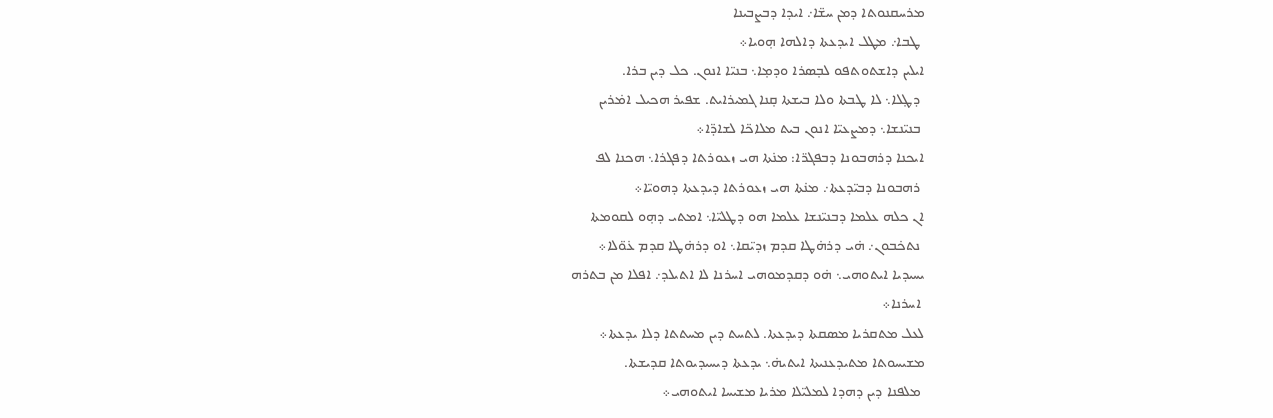ܡܪܚܩܢܘܬܐ ܕܡܢ ܚܫ̈ܐ܇ ܐܝܕܐ ܕܒܨܒܝܢܐ
 ܛܒܐ܇ ܡܛܠ ܐܝܕܥܬܐ ܕܐܠܗܐ ܗ̣ܘܝܐ܀
ܐܝܠܝܢ ܕܐܫܬܘܬܦܘ ܠܒ̣ܣܪܐ ܘܕܡ̣ܐ܆ ܒܢܝ̈ܐ ܐܢܘܢ. ܟܠ ܕܝܢ ܒܪܐ.
 ܕܛ̣ܠܐ܆ ܠܐ ܛܒܬܐ ܘܠܐ ܒܝܫܬܐ ܩ̣ܢܐ ܓܡܝܪܐܝܬ. ܫܦܝܪ ܗܟܝܠ ܐܡ̇ܪܝܢ
 ܒܢܝ̈ܢܫܐ܆ ܕܡܨܥܝ̈ܐ ܐܢܘܢ ܒܝܬ ܡܠܐܟ̈ܐ ܠܫܐܕ̈ܐ܀
ܐܝܟܢܐ ܕܪܗܒܘܢܐ ܕܒܦܓܪ̈ܐ: ܡܢ̇ܬܐ ܗܝ ܙܥܘܪܬܐ ܕܦܓܪܐ܆ ܗܟܢܐ ܠܦ
 ܪܗܒܘܢܐ ܕܒܝ̈ܕܥܬܐ܇ ܡܢ̇ܬܐ ܗܝ ܙܥܘܪܬܐ ܕܝܕܥܬܐ ܕܗܘܝ̈ܐ܀
ܐܢ ܟܠܗ ܥܠܡܐ ܕܒܢܝ̈ܢܫܐ ܥܠܡܐ ܗܘ ܕܛܠܝ̈ܐ܆ ܐܡܬܝ ܕܗ̣ܘ ܠܩܘܡܬܐ
 ܢܬܟ̇ܒܘܢ܇ ܗ̇ܝ ܕܪܗ̇ܛܐ ܩܕܡ ܙܕܝ̈ܩܐ܆ ܐܘ ܕܪܗ̇ܛܐ ܩܕܡ ܥ̇ܘ̈ܠܐ܀
ܝܚܝܕܝܐ ܐܝܬܘܗܝ܆ ܗ̇ܘ ܕܩܕܡܘܗܝ ܐܚܪܢܐ ܠܐ ܐܬܝܠܕ܇ ܐܦܠܐ ܡܢ ܒܬܪܗ
 ܐܚܪܢܐ܀
ܠܥܠ ܡܬܩܪܝܐ ܡܣܩܬܐ ܕܝܕܥܬܐ. ܠܬܚܬ ܕܝܢ ܡܚܬܬܐ ܕܠܐ ܝܕܥܬܐ܀
ܡܫܝܚܘܬܐ ܡܬܝܕܥܢܝܬܐ ܐܝܬܝܗ̇܆ ܝܕܥܬܐ ܕܝܚܝܕܝܘܬܐ ܩܕܝܫܬܐ.
 ܡܠܦܢܐ ܕܝܢ ܕܗܕܐ ܠܡܠܝ̈ܠܐ ܡܪܝܐ ܡܫܝܚܐ ܐܝܬܘܗܝ܀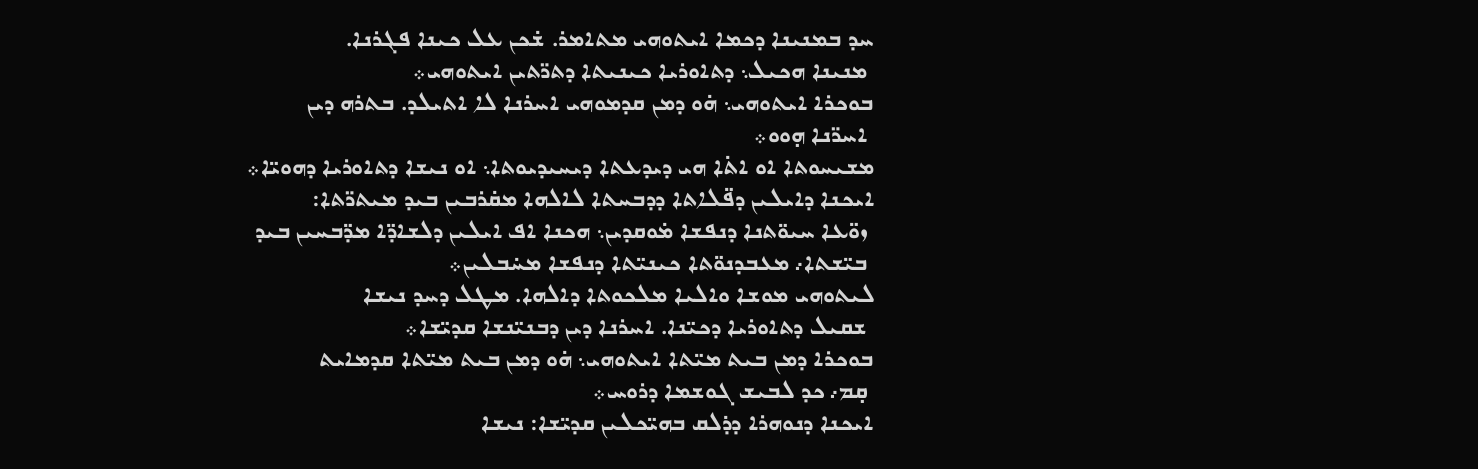ܚܕ ܒܡܢܝܢܐ ܕܟܡܐ ܐܝܬܘܗܝ ܡܬܐܡܪ. ܫ̇ܟܢ ܥܠ ܟܝܢܐ ܦܓܪܢܐ.
 ܡܢܝܢܐ ܗܟܝܠ܆ ܕܬܐܘܪܝܐ ܟܝܢܝܬܐ ܕܬܪ̈ܬܝܢ ܐܝܬܘܗܝ܀
ܒܘܟܪܐ ܐܝܬܘܗܝ܆ ܗ̇ܘ ܕܡܢ ܩܕܡܘܗܝ ܐܚܪܢܐ ܠܐ ܐܬܝܠܕ. ܒܬܪܗ ܕܝܢ
 ܐܚܪ̈ܢܐ ܗ̣ܘܘ܀
ܡܫܝܚܘܬܐ ܐܘ ܐܬ̇ܐ ܗܝ ܕܝܕܥܬܐ ܕܝܚܝܕܝܘܬܐ܆ ܐܘ ܢܝܫܐ ܕܬܐܘܪܝܐ ܕܗܘܝ̈ܐ܀
ܐܝܟܢܐ ܕܐܝܠܝܢ ܕܦ̈ܠܐܬܐ ܕܕܒܚܬܐ ܠܐܠܗܐ ܡܩ̇ܪܒܝܢ ܒܝܕ ܡܝܬܪ̈ܬܐ:
 ܙܘ̈ܥܐ ܚܝܘ̈ܬܢܐ ܕܢܦܫܐ ܡ̇ܘܩܕܝܢ܆ ܗܟܢܐ ܐܦ ܐܝܠܝܢ ܕܠܫܐܕ̈ܐ ܡܕ̈ܒܚܝܢ ܒܝܕ
 ܒܝ̈ܫܬܐ܇ ܡܥܒܕܢܘ̈ܬܐ ܟܝܢܝ̈ܬܐ ܕܢܦܫܐ ܡܚ̇ܒܠܝܢ܀
ܠܝܬܘܗܝ ܡܘܫܐ ܘܐܠܝܐ ܡܠܟܘܬܐ ܕܐܠܗܐ. ܡܛܠ ܕܚܕ ܢܝܫܐ
 ܫܩܝܠ ܕܬܐܘܪܝܐ ܕܟܝ̈ܢܐ. ܐܚܪܢܐ ܕܝܢ ܕܒܢܝ̈ܢܫܐ ܩܕܝ̈ܫܐ܀
ܒܘܟܪܐ ܕܡܢ ܒܝܬ ܡܝ̈ܬܐ ܐܝܬܘܗܝ܆ ܗ̇ܘ ܕܡܢ ܒܝܬ ܡܝ̈ܬܐ ܩܕܡܐܝܬ
 ܩ̣ܡ܇ ܟܕ ܠܒܝܫ ܓܘܫܡܐ ܕܪܘܚ܀
ܐܝܟܢܐ ܕܢܘܗܪܐ ܕܕ̇ܠܩ ܒܗܝ̈ܟܠܝܢ ܩܕܝ̈ܫܐ: ܢܝܫܐ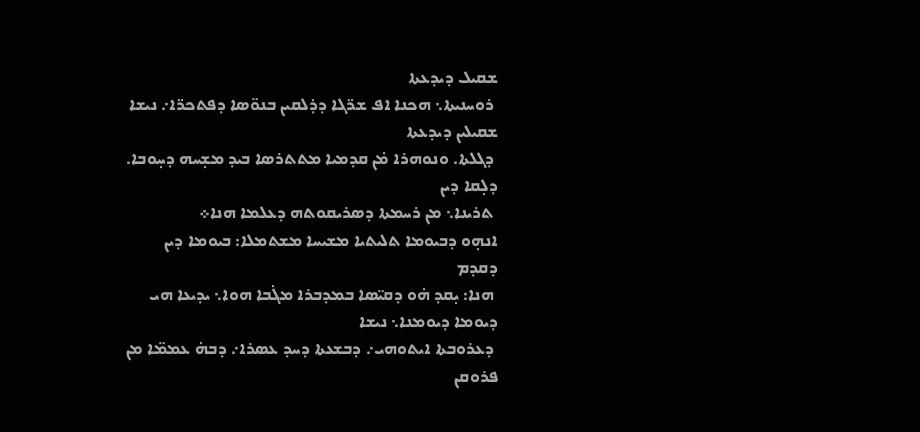ܫܩܝܠ ܕܝܕܥܬܐ
 ܪܘܚܢܝܬܐ܆ ܗܟܢܐ ܐܦ ܫܪ̈ܓܐ ܕܕ̇ܠܩܝܢ ܒܢܘ̈ܣܐ ܕܦܬܟܪ̈ܐ܇ ܢܝܫܐ ܫܩܝܠܝܢ ܕܝܕܥܬܐ
 ܕܓܠܬܐ. ܘܢܘܗܪܐ ܡ̇ܢ ܩܕܡܝܐ ܡܬܬܪܣܐ ܒܝܕ ܡܫ̣ܚܗ ܕܚ̣ܘܒܐ. ܕܠ̣ܩܐ ܕܝܢ
 ܬܪܝܢܐ܆ ܡܢ ܪܚܡܬܐ ܕܣܪܝܩܘܬܗ ܕܥܠܡܐ ܗܢܐ܀
ܐܢܗ̣ܘ ܕܒܝܘܡܐ ܬܠܝܬܝܐ ܡܫܝܚܐ ܡܫܬܡܠܐ: ܒܝܘܡܐ ܕܝܢ ܕܩܕܡ
 ܗܢܐ: ܝ̣ܩܕ ܗ̇ܘ ܕܩܝ̈ܣܐ ܒܡܕܒܪܐ ܡܓ̇ܒܐ ܗܘܐ܆ ܝܕܝܥܐ ܗܝ ܕܝܘܡܐ ܕܝܘܡܢܐ܆ ܢܝܫܐ
 ܕܥܪܘܒܬܐ ܐܝܬܘܗܝ܇ ܕܒܫܥܬܐ ܕܚܕ ܥܣܪܐ܇ ܕܒܗ̇ ܥܡܡ̈ܐ ܡܢ ܦܪܘܩܢ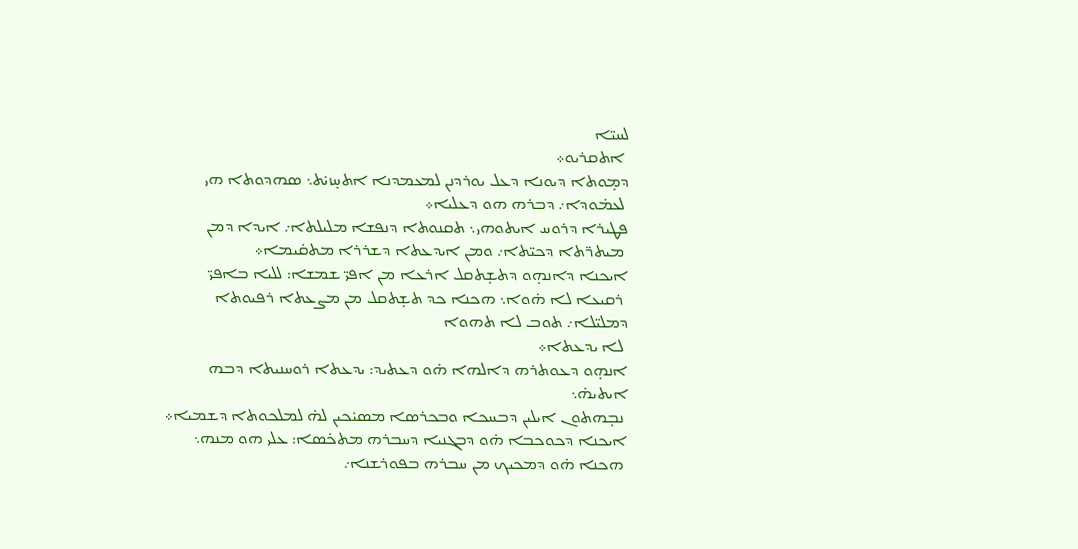ܠܚܝ̈ܐ
 ܐܬܩܪܝܘ܀
ܕܡ̣ܘܬܐ ܕܝܘܢܐ ܕܥܠ ܝܘܪܕܢܢ ܠܡܥܡܕܢܐ ܐܬܚ̣ܙܝ̇ܬ܆ ܣܗܕܘܬܐ ܗܝ
 ܠܥܡ̇ܘܕܐ܇ ܕܒܪܗ ܗܘ ܕܥܠܝܐ܀
ܦܛܝܪܐ ܕܪܘܚ ܐܝܬܘܗܝ܆ ܬܩܢܘܬܐ ܕܢܦܫܐ ܡܠܝܠܬܐ܇ ܐܝܕܐ ܕܡܢ
 ܡܝܬܪ̈ܬܐ ܕܟܝ̈ܬܐ܇ ܘܡܢ ܐܝܕܥܬܐ ܕܫܪܪܐ ܡܬܩ̇ܝܡܐ܀
ܐܝܟܢܐ ܕܐܢܗ̣ܘ ܕܬܫ̣ܬܩܠ ܐܪܥܐ ܡܢ ܐܦܝ̈ ܫܡܫܐ: ܠܠܝܐ ܒܐܦܝ̈
 ܪܩܝܥܐ ܠܐ ܗ̇ܘܐ܆ ܗܟܢܐ ܟܕ ܬܫ̣ܬܩܠ ܡܢ ܡܨܥܬܐ ܪܦܝܘܬܐ ܕܡܠܝ̈ܠܐ܇ ܬܘܒ ܠܐ ܬܗܘܐ
 ܠܐ ܝܕܥܬܐ܀
ܐܢܗ̣ܘ ܕܥܘܬܪܗ ܕܐܠܗܐ ܗ̇ܘ ܕܥܬܝܕ: ܝܕܥܬܐ ܪܘܚܢܝܬܐ ܕܒܗ ܐܝܬܝܗ̇܆
 ܢܒ̣ܗܬܘܢ ܐܝܠܝܢ ܕܒܚܟܐ ܘܒܟܪܣܐ ܡܣܝ̇ܟܝܢ ܠܗ̇ ܠܡܠܟܘܬܐ ܕܫܡܝܐ܀
ܐܝܟܢܐ ܕܟܘܟܒܐ ܗ̇ܘ ܕܒܓܢܝܐ ܕܚܒܪܗ ܡܬܟ̇ܣܐ: ܥܠܝ ܗܘ ܡܢܗ܆
 ܗܟܢܐ ܗ̇ܘ ܕܡܟܝܟ ܡܢ ܚܒܪܗ ܒܦܘܪܫܢܐ܇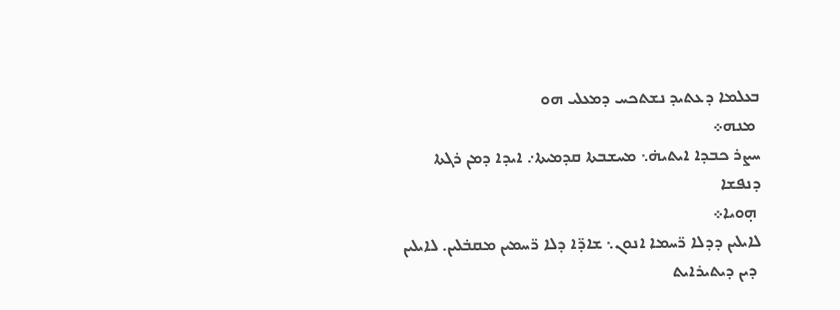ܒܥܠܡܐ ܕܥܬܝܕ ܢܫܬܟܚ ܕܡܥܠܝ ܗܘ
 ܡܢܗ܀
ܚܨܪ ܟܒܕܐ ܐܝܬܝܗ̇܆ ܡܚܫܒܬܐ ܩܕܡܝܬܐ܇ ܐܝܕܐ ܕܡܢ ܪܓܬܐ ܕܢܦܫܐ
 ܗ̣ܘܝܐ܀
ܠܐܝܠܝܢ ܕܕܠܐ ܪ̈ܚܡܐ ܐܢܘܢ܆ ܫܐܕ̈ܐ ܕܠܐ ܪ̈ܚܡܝܢ ܡܩܒ̇ܠܝܢ. ܠܐܝܠܝܢ
 ܕܝܢ ܕܝܬܝܪܐܝܬ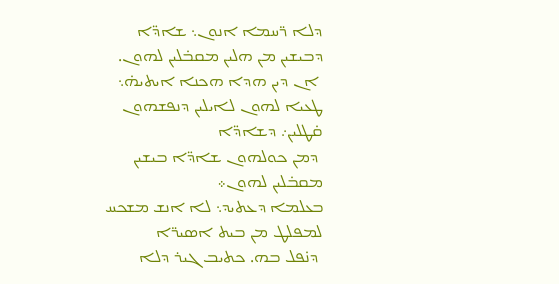ܕܠܐ ܪ̈ܚܡܐ ܐܢܘܢ܆ ܫܐܕ̈ܐ ܕܒܝܫܝܢ ܡܢ ܗܠܝܢ ܡܩܒ̇ܠܝܢ ܠܗܘܢ.
 ܐܢ ܕܝܢ ܗܕܐ ܗܟܢܐ ܐܝܬܝܗ̇܆ ܛܥܝܐ ܠܗܘܢ ܠܐܝܠܝܢ ܕܢܦܫܗܘܢ ܩ̇ܛܠܝܢ܇ ܕܫܐܕ̈ܐ
 ܕܡܢ ܟܘܠܗܘܢ ܫܐܕ̈ܐ ܒܝܫܝܢ ܡܩܒ̇ܠܝܢ ܠܗܘܢ܀
ܒܥܠܡܐ ܕܥܬܝܕ܆ ܠܐ ܐܢܫ ܡܫܟܚ ܠܡܦܠܛ ܡܢ ܒܝܬ ܐܣܝܪ̈ܐ
 ܕܢ̇ܦܠ ܒܗ. ܟܬܝܒ ܓܝܪ ܕܠܐ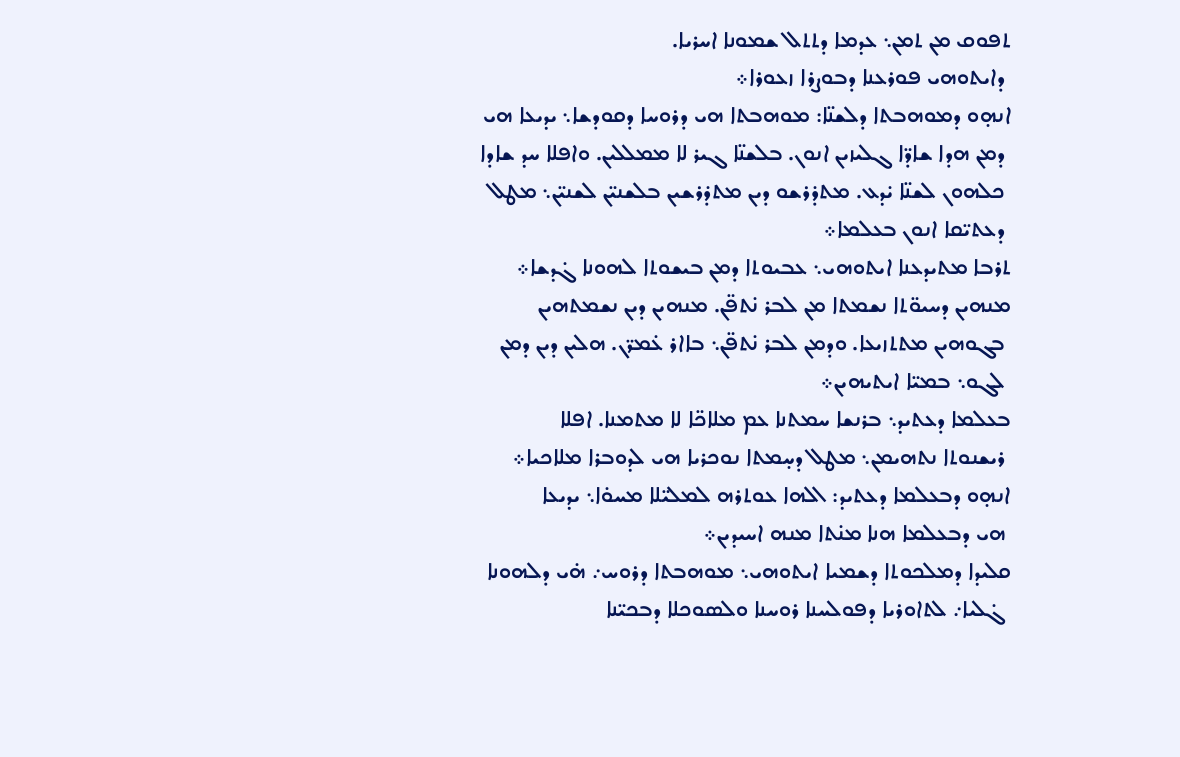ܬܦܘܩ ܡܢ ܬܡܢ܆ ܥܕܡܐ ܕܬܬܠ ܫܡܘܢܐ ܐܚܪܝܐ.
 ܕܐܝܬܘܗܝ ܦܘܪܥܢܐ ܕܒܘܨܪܐ ܙܥܘܪܐ܀
ܐܢܗ̣ܘ ܕܡܘܗܒܬܐ ܕܠܫܢ̈ܐ: ܡܘܗܒܬܐ ܗܝ ܕܪܘܚܐ ܕܩܘܕܫܐ܆ ܝܕܝܥܐ ܗܝ
 ܕܡܢ ܗܕܐ ܫܐܕ̈ܐ ܓܠܝܙܝܢ ܐܢܘܢ. ܒܠܫܢ̈ܐ ܓܝܪ ܠܐ ܡܡܠܠܝܢ. ܘܐܦܠܐ ܚܕ ܫܐܕܐ
 ܟܠܗܘܢ ܠܫܢ̈ܐ ܝ̇ܕܥ. ܡܬܕ̇ܪܫܘ ܕܝܢ ܡܬܕ̇ܪܫܝܢ ܒܠܫܢܝ̈ܢ ܠܫܢܝ̈ܢ܆ ܡܛܠ
 ܕܥܬܝ̈ܩܐ ܐܢܘܢ ܒܥܠܡܐ܀
ܬܪܒܐ ܡܬܝܕܥܢܐ ܐܝܬܘܗܝ܆ ܥܒܝܘܬܐ ܕܡܢ ܒܝܫܘܬܐ ܠܗܘܢܐ ܓ̇ܕܫܐ܀
ܡܢܗܝܢ ܕܚܝܘ̈ܬܐ ܢܫܡܬܐ ܡܢ ܠܒܪ ܢ̇ܬܦ̈ܢ. ܡܢܗܝܢ ܕܝܢ ܢܫܡܬܗܝܢ
 ܒܓܘܗܝܢ ܡܬܬܙܝܥܐ. ܘܕܡܢ ܠܒܪ ܢ̇ܬܦ̈ܢ܆ ܒܐܐܪ ܥ̇ܡܪ̈ܢ. ܗܠܝܢ ܕܝܢ ܕܡܢ
 ܠܓܘ܆ ܒܡܝ̈ܐ ܐܝܬܝܗܝܢ܀
ܒܥܠܡܐ ܕܥܬܝܕ܆ ܒܪܢܫܐ ܚܡܬܢܐ ܥܡ ܡܠܐܟ̈ܐ ܠܐ ܡܬܡܢܐ. ܐܦܠܐ
 ܪܝܫܢܘܬܐ ܢܬܗܝܡܢ܆ ܡܛܠ ܕܚ̣ܡܬܐ ܢܘܟܪܝܐ ܗܝ ܠܕܘܒܪܐ ܡܠܐܟܝܐ܀
ܐܢܗ̣ܘ ܕܒܥܠܡܐ ܕܥܬܝܕ: ܐܠܗܐ ܥܘܬܪܗ ܠܡܠܝ̈ܠܐ ܡܚܘ̇ܐ܆ ܝܕܝܥܐ
 ܗܝ ܕܒܥܠܡܐ ܗܢܐ ܡܢ̇ܬܐ ܡܢܗ ܐܚܝܕܝܢ܀
ܩܠܝܕܐ ܕܡܠܟܘܬܐ ܕܫܡܝܐ ܐܝܬܘܗܝ܆ ܡܘܗܒܬܐ ܕܪܘܚ܇ ܗ̇ܝ ܕܠܗܘܢܐ
 ܓ̇ܠܝܐ܇ ܠܬܐܘܪܝܐ ܕܦܘܠܚܢܐ ܪܘܚܢܐ ܘܠܣܘܟܠܐ ܕܒܟܝ̈ܢܐ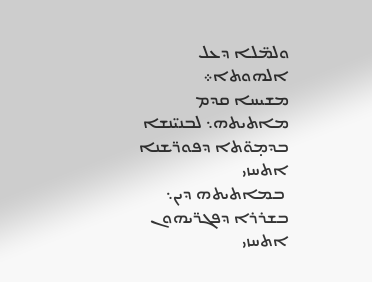ܘܠܡ̈ܠܐ ܕܥܠ ܐܠܗܘܬܐ܀
ܡܫܝܚܐ ܩܕܡ ܡܐܬܝܬܗ܆ ܠܒܢܝ̈ܢܫܐ ܒܕܡ̣ܘ̈ܬܐ ܕܦܘܪ̈ܫܢܐ ܐܬܚܙܝ
 ܒܡܐܬܝܬܗ ܕܝܢ܆ ܒܫܪܪܐ ܕܦܓܪ̈ܝܗܘܢ ܐܬܚܙܝ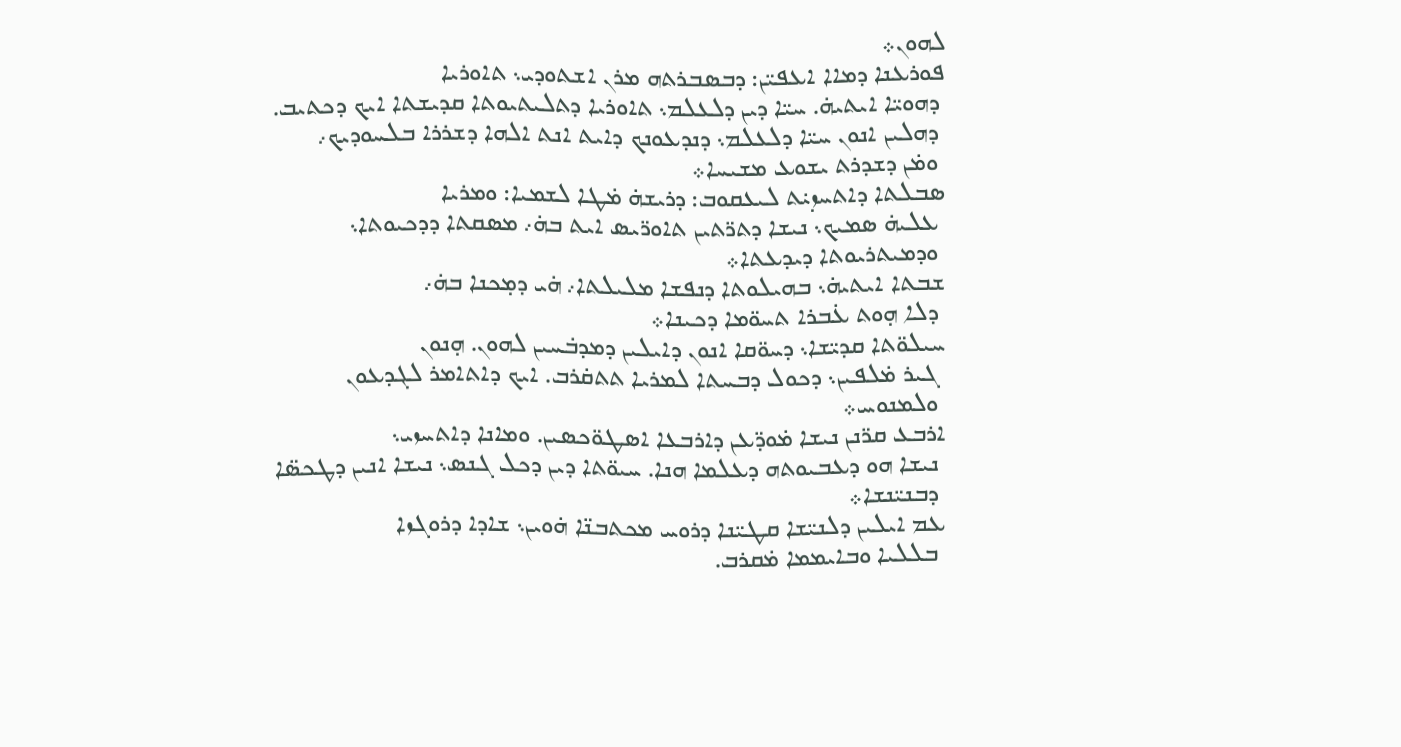ܠܗܘܢ܀
ܦܘܪܥܢܐ ܕܡܐܐ ܐܥܦܝ̈ܢ: ܕܒܣܒܪܬܗ ܡܪܢ ܐܫܬܘܕܝ܆ ܬܐܘܪܝܐ
 ܕܗܘܝ̈ܐ ܐܝܬܝܗ̇. ܚܝ̈ܐ ܕܝܢ ܕܠܥܠܡ܆ ܬܐܘܪܝܐ ܕܬܠܝܬܝܘܬܐ ܩܕܝܫܬܐ ܐܝܟ ܕܟܬܝܒ.
 ܕܗܠܝܢ ܐܢܘܢ ܚܝ̈ܐ ܕܠܥܠܡ܆ ܕܢܕܥܘܢܟ ܕܐܝܬ ܐܢܬ ܐܠܗܐ ܕܫܪܪܐ ܒܠܚܘܕܝܟ܇
 ܘܡ̇ܢ ܕܫܕܪܬ ܝܫܘܥ ܡܫܝܚܐ܀
ܣܒܠܬܐ ܕܐܬܚܙ̣ܝ̇ܬ ܠܝܥܩܘܒ: ܕܪܝܫܗ̇ ܡ̇ܛܐ ܠܫܡܝܐ: ܘܡܪܝܐ
 ܥܠܝܗ̇ ܣܡܝܟ܆ ܢܝܫܐ ܕܬܪ̈ܬܝܢ ܬܐܘܪ̈ܝܣ ܐܝܬ ܒܗ̇܇ ܡܣܩܬܐ ܕܕܟܝܘܬܐ܆
 ܘܕܡܝܬܪܝܘܬܐ ܕܝܕܥܬܐ܀
ܫܒܬܐ ܐܝܬܝܗ̇܆ ܒܗܝܠܘܬܐ ܕܢܦܫܐ ܡܠܝܠܬܐ܇ ܗ̇ܝ ܕܡ̣ܟܢܐ ܒܗ̇܇
 ܕܠܐ ܗ̣ܘܬ ܥ̇ܒܪܐ ܬܚܘ̈ܡܐ ܕܟܝܢܐ܀
ܚܝܠܘ̈ܬܐ ܩܕܝ̈ܫܐ܆ ܕܚܘ̈ܩܐ ܐܢܘܢ ܕܐܝܠܝܢ ܕܡܕܒ̇ܚܝܢ ܠܗܘܢ. ܗ̣ܢܘܢ
 ܓܝܪ ܡ̇ܠܦܝܢ܆ ܕܟܘܠ ܕܒܚܬܐ ܠܡܪܝܐ ܬܬܩ̇ܪܒ. ܐܝܟ ܕܐܬܐܡܪ ܠܓܕܥܘܢ
 ܘܠܡܢܘܚ܀
ܐܪܒܥ ܩܪ̈ܢܢ ܢܝܫܐ ܡ̇ܘܕ̈ܥܢ ܕܐܪܒܥܐ ܐܣܛܘ̈ܟܣܝܢ. ܘܡܐܢܐ ܕܐܬܚܙܝ܆
 ܢܝܫܐ ܗܘ ܕܥܒܝܘܬܗ ܕܥܠܡܐ ܗܢܐ. ܚܝܘ̈ܬܐ ܕܝܢ ܕܟܠ ܓܢܣ܆ ܢܝܫܐ ܐܢܝܢ ܕܛܟܣ̈ܐ
 ܕܒܢܝ̈ܢܫܐ܀
ܥܡ ܐܝܠܝܢ ܕܠܢܝ̈ܫܐ ܩܛܝ̈ܢܐ ܕܪܘܚ ܡܟܬܒܢ̈ܐ ܗ̇ܘܝܢ܆ ܫܐܕܐ ܕܪܘܓܙܐ
 ܒܠܠܝܐ ܘܒܐܝܡܡܐ ܡ̇ܩܪܒ.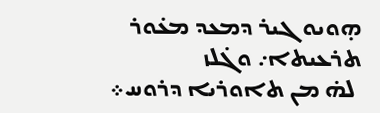ܗ̣ܘܝܘ ܓܝܪ ܕܡܥܕ ܡܥ̇ܘܪ ܬܪܥܝܬܐ܇ ܘܓ̇ܠܙ
 ܠܗ̇ ܡܢ ܬܐܘܪܝܐ ܕܪܘܚ܀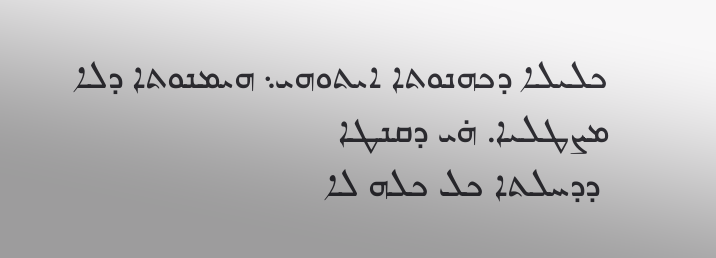ܟܠܝܠܐ ܕܟܗܢܘܬܐ ܐܝܬܘܗܝ܆ ܗܝܡܢܘܬܐ ܕܠܐ ܡܨܛܠܝܐ. ܗ̇ܝ ܕܩܢܛܐ
 ܕܕܚܠܬܐ ܟܠ ܟܠܗ ܠܐ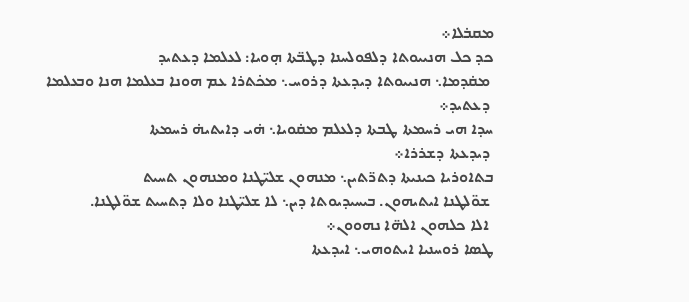ܡܩܒ̇ܠܐ܀
ܟܕ ܟܠ ܗܢܝܝܘܬܐ ܕܠܦܘܠܚܢܐ ܕܛܒ̈ܬܐ ܗ̣ܘܝܐ: ܠܥܠܡܐ ܕܥܬܝܕ
 ܡܩ̇ܕܡܐ܆ ܗܢܝܝܘܬܐ ܕܝܕܥܬܐ ܕܪܘܚ܆ ܡܟ̇ܬܪܐ ܥܡ ܗܘܢܐ ܒܥܠܡܐ ܗܢܐ ܘܒܥܠܡܐ
 ܕܥܬܝܕ܀
ܚܕܐ ܗܝ ܪܚܡܬܐ ܛܒܬܐ ܕܠܥܠܡ ܡܩ̇ܘܝܐ܆ ܗ̇ܝ ܕܐܝܬܝܗ̇ ܪܚܡܬܐ
 ܕܝܕܥܬܐ ܕܫܪܪܐ܀
ܒܬܐܘܪܝܐ ܟܝܢܝܬܐ ܕܬܪ̈ܬܝܢ܆ ܡܢܗܘܢ ܫܠܝ̈ܛܢܐ ܘܡܢܗܘܢ ܬܚܝܬ
 ܫܘ̈ܠܛܢܐ ܐܝܬܝܗܘܢ. ܒܝܚܝܕܝܘܬܐ ܕܝܢ܆ ܠܐ ܫܠܝ̈ܛܢܐ ܘܠܐ ܕܬܚܝܬ ܫܘ̈ܠܛܢܐ.
 ܐܠܐ ܟܠܗܘܢ ܐܠܗ̈ܐ ܢܗܘܘܢ܀
ܛܣܐ ܪܘܚܢܝܐ ܐܝܬܘܗܝ܆ ܐܝܕܥܬܐ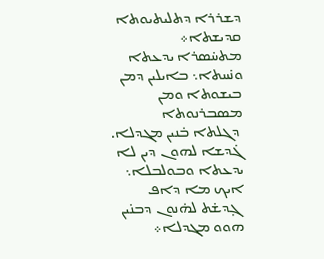ܕܫܪܪܐ ܕܬܠܝܬܝܘܬܐ ܩܕܝܫܬܐ܀
ܡܬܚ̇ܣܪܐ ܝܕܥܬܐ ܘܢ̇ܚܬܐ܆ ܒܐܝܠܝܢ ܕܡܢ ܒܝܫܘܬܐ ܘܡܢ ܡܣܒܪܢܘܬܐ
 ܕܓܠܬܐ ܒ̇ܢܝܢ ܡܓܕܠܐ. ܓ̇ܕܫܐ ܠܗܘܢ ܕܝܢ ܠܐ ܝܕܥܬܐ ܘܒܘܠܒܠܐ܆ ܐܝܟ ܡܐ ܕܐܦ
 ܓ̣ܕܫ̇ܬ ܠܗ̇ܢܘܢ ܕܒܢ̇ܝܢ ܗܘܘ ܡܓܕܠܐ܀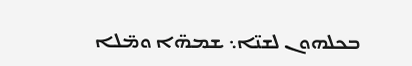ܒܟܠܗܘܢ ܠܫܢ̈ܐ܆ ܫܡܗ̈ܐ ܘܡ̈ܠܐ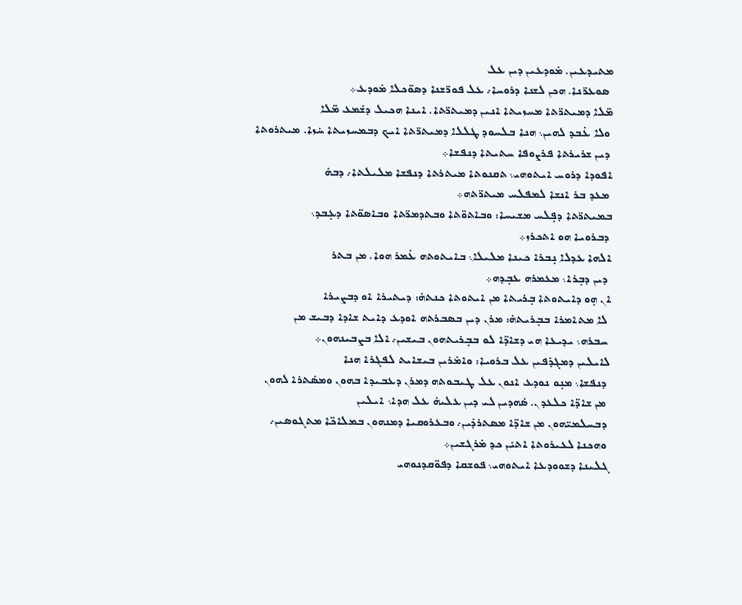ܡܬܝܕܥܝܢ. ܡ̇ܘܕܥܝܢ ܕܝܢ ܥܠ
 ܣܘܥܪ̈ܢܐ. ܗܟܢ ܠܫܢܐ ܕܪܘܚܐ܇ ܥܠ ܦܘܪ̈ܫܢܐ ܕܣܘ̈ܟܠܐ ܡ̇ܘܕܥ܀
ܡ̈ܠܐ ܕܡܝܬܪ̈ܬܐ ܡܚܙܝܬܐ ܐܢܝܢ ܕܡܝܬܪ̈ܬܐ. ܐܝܢܐ ܗܟܝܠ ܕܫ̇ܡܥ ܡ̈ܠܐ
 ܘܠܐ ܥ̇ܒܕ ܠܗܝܢ܆ ܗܢܐ ܒܠܚܘܕ ܛܠܠܐ ܕܡܝܬܪ̈ܬܐ ܐܝܟ ܕܒܡܚܙܝܬܐ ܚ̇ܙܐ. ܡܝܬܪܘܬܐ
 ܕܝܢ ܫܪܝܪܬܐ ܦܪܨܘܦܐ ܚܬܝܬܐ ܕܢܦܫܐ܀
ܐܦܘܕܐ ܕܪܘܚ ܐܝܬܘܗܝ܆ ܬܩܢܘܬܐ ܡܝܬܪܬܐ ܕܢܦܫܐ ܡܠܝܠܬܐ܇ ܕܒܗ̇
 ܡܥܕ ܒܪ ܐܢܫܐ ܠܡܦܠܚ ܡܝܬܪ̈ܬܗ܀
ܒܡܝܬܪ̈ܬܐ ܕܦ̣ܠܚ ܡܫܝܚܐ: ܘܒܐܬܘ̈ܬܐ ܘܒܬܕܡܪ̈ܬܐ ܘܒܐܣܘ̈ܬܐ ܕܥ̣ܒܕ܆
 ܕܒܪܘܝܐ ܗܘ ܐܬܟܪܙ܀
ܐܠܗܐ ܥܕܠܐ ܢ̣ܒܪܐ ܟܝܢܐ ܡܠܝܠܐ܆ ܒܐܝܬܘܬܗ ܥ̇ܡܪ ܗܘܐ. ܡܢ ܒܬܪ
 ܕܝܢ ܕܒ̣ܪܐ܆ ܡܥܡܪܗ ܥܒ̣ܕܗ܀
ܐܢ ܗ̣ܘ ܕܐܝܬܘܬܐ ܒ̣ܪܝܬܐ ܡܢ ܐܝܬܘܬܐ ܟܢܬܗ̇: ܕܝܬܝܪܐ ܐܘ ܕܒܨܝܪܐ
 ܠܐ ܡܬܐܡܪܐ ܒܒ̣ܪܝܬܗ̇: ܡܪܢ ܕܝܢ ܒܣܒܪܬܗ ܐܘܕܥ ܕܐܝܬ ܫܐܕܐ ܕܒܝܫ ܡܢ
 ܚܒܪܗ܆ ܝܕܝܥܐ ܗܝ ܕܫܐܕ̈ܐ ܠܘ ܒܒ̣ܪܝܬܗܘܢ ܒܝܫܝܢ܇ ܐܠܐ ܒܨܒܝܢܗܘܢ܀
ܠܐܝܠܝܢ ܕܡܓܕ̇ܦܝܢ ܥܠ ܒܪܘܝܐ: ܘܐܡ̇ܪܝܢ ܒܝܫܐܝܬ ܠܦܓܪܐ ܗܢܐ
 ܕܢܦܫܐ܆ ܡܢ̣ܘ ܢܘܕܥ ܐܢܘܢ ܥܠ ܛܝܒܘܬܗ ܕܡܪܢ ܕܥܒܝܕܐ ܒܗܘܢ ܘܡܣ̇ܬܪܐ ܠܗܘܢ
 ܡܢ ܫܐܕ̈ܐ ܟܠܥܕܢ. ܣ̇ܗܕܝܢ ܠܝ ܕܝܢ ܥܠܝܗ̇ ܥܠ ܗܕܐ܆ ܐܝܠܝܢ
 ܕܒܚܠܡܝ̈ܗܘܢ ܡܢ ܫܐܕ̈ܐ ܡܣܬܪܕ̇ܝܢ܇ ܘܒܥܪܘܩܝܐ ܕܡܢܗܘܢ ܒܡܠܐܟ̈ܐ ܡܬܓܘܣܝܢ܇
 ܘܗܟܢܐ ܠܥܝܪܘܬܐ ܐܬܝ̇ܢ ܟܕ ܡ̇ܪܓܫܝܢ܀
ܓܠܝܢܐ ܕܫܘܘܕܥܐ ܐܝܬܘܗܝ܆ ܦܘܫܩܐ ܕܦܘ̈ܩܕܢܘܗܝ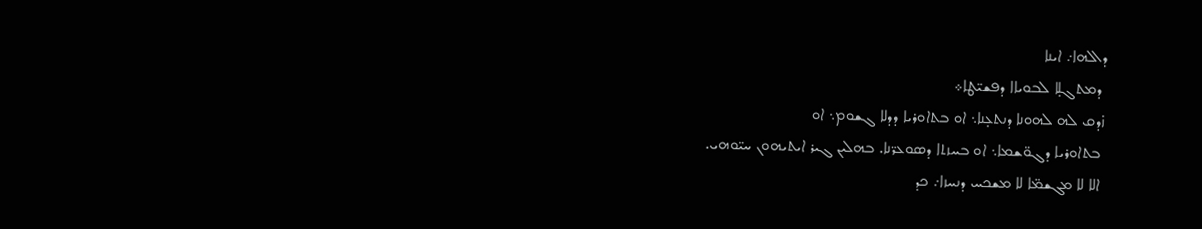ܕܐܠܗܐ܇ ܐܝܢܐ
 ܕܡܬܓܠ̣ܐ ܠܒܘܝܐܐ ܕܦܫܝ̈ܛܐ܀
ܙ̇ܕܩ ܠܗ ܠܗܘܢܐ ܕܢܬܥ̣ܢܐ܆ ܐܘ ܒܬܐܘܪܝܐ ܕܕܠܐ ܓܫܘܡ܆ ܐܘ
 ܒܬܐܘܪܝܐ ܕܓܘ̈ܫܡܐ܆ ܐܘ ܒܚܙܬܐ ܕܣܘܥܪ̈ܢܐ. ܒܗܠܝܢ ܓܝܪ ܐܝܬܝܗܘܢ ܚܝ̈ܘܗܝ.
 ܐܠܐ ܠܐ ܡܓܫܡ̈ܐ ܠܐ ܡܫܟܚ ܕܢܚܙܐ܇ ܟܕ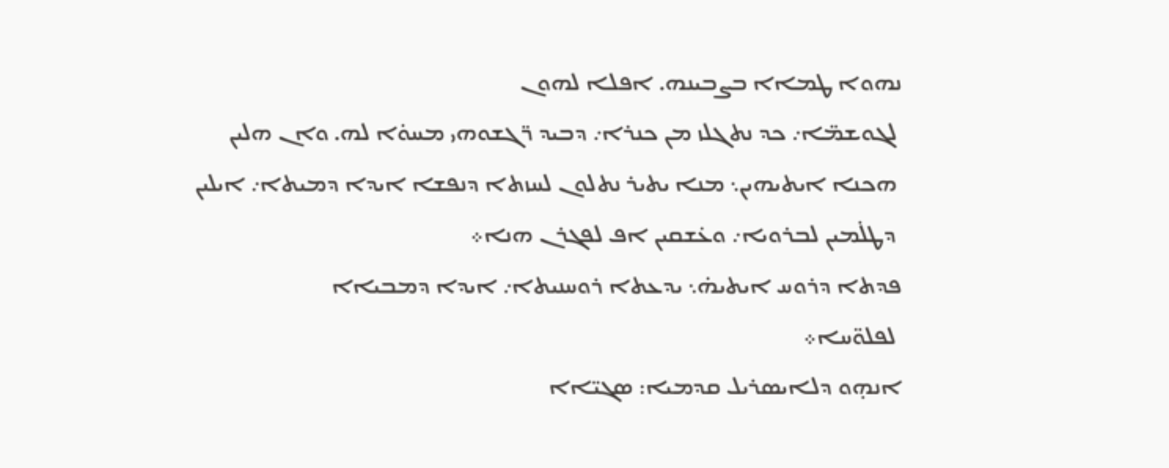ܢܗܘܐ ܛܡܐܐ ܒܨܒܝܢܗ. ܐܦܠܐ ܠܗܘܢ
 ܠܓܘܫܡ̈ܐ܇ ܟܕ ܢܬܓܠܙ ܡܢ ܟܢܪܐ܇ ܕܒܝܕ ܪ̈ܓܫܘܗܝ ܡܚܘ̇ܐ ܠܗ. ܘܐܢ ܗܠܝܢ
 ܗܟܢܐ ܐܝܬܝܗܝܢ܆ ܡܢܐ ܝܬܝܪ ܢܬܠܘܢ ܠܚܙܬܐ ܕܢܦܫܐ ܐܝܕܐ ܕܡܝܬܐ܇ ܐܝܠܝܢ
 ܕܛܠ̇ܡܝܢ ܠܒܪܘܝܐ܇ ܘܥ̇ܫܩܝܢ ܐܦ ܠܦܓܪܢ ܗܢܐ܀
ܦܕܬܐ ܕܪܘܚ ܐܝܬܝܗ̇܆ ܝܕܥܬܐ ܪܘܚܢܝܬܐ܇ ܐܝܕܐ ܕܡܒܝܐܐ
 ܠܦܠܘ̈ܚܐ܀
ܐܢܗ̣ܘ ܕܠܐܝܣܪܝܠ ܩܕܡܝܐ: ܣܓܝ̈ܐܐ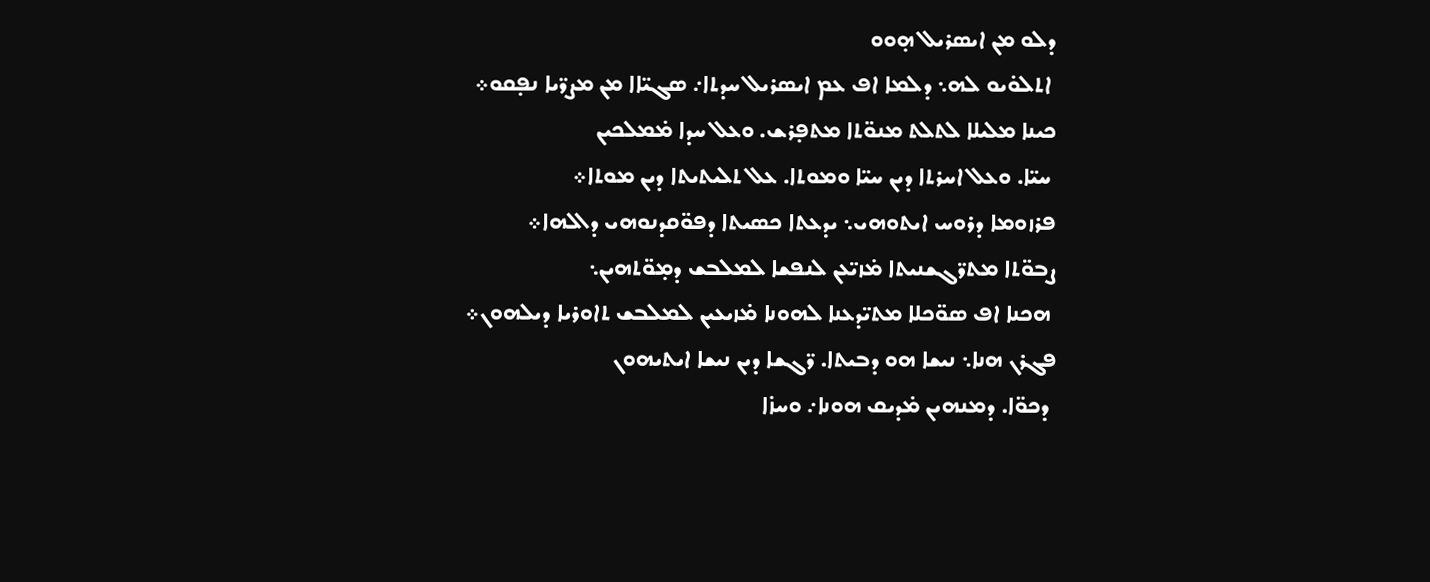ܕܠܘ ܡܢ ܐܝܣܪܝܠ ܗ̣ܘܘ
 ܐܬܠܘ̇ܝܘ ܠܗ܆ ܕܠܡܐ ܐܦ ܥܡ ܐܝܣܪܝܠ ܚܕܬܐ܇ ܣܓܝ̈ܐܐ ܡܢ ܡܨܪ̈ܝܐ ܢܦ̣ܩܘ܀
ܟܝܢܐ ܡܠܝܠܐ ܠܬܠܬ ܡܢܘ̈ܬܐ ܡܬܦ̣ܪܫ. ܘܥܠ ܚܕܐ ܡ̇ܡܠܟܝܢ
 ܚܝ̈ܐ. ܘܥܠ ܐܚܪܬܐ ܕܝܢ ܚܝ̈ܐ ܘܡܘܬܐ. ܥܠ ܬܠܝܬܝܬܐ ܕܝܢ ܡܘܬܐ܀
ܦܪܙܘܡܐ ܕܪܘܚ ܐܝܬܘܗܝ܆ ܝܕܥܬܐ ܟܣܝܬܐ ܕܦܘ̈ܩܕܢܘܗܝ ܕܐܠܗܐ܀
ܨܒܘ̈ܬܐ ܡܬܪ̈ܓܫܢܝܬܐ ܡ̇ܙܝ̈ܥܢ ܠܢܦܫܐ ܠܡܠܒܫ ܕܡ̣ܘ̈ܬܗܝܢ܆
 ܗܟܢܐ ܐܦ ܣܘ̈ܟܠܐ ܡܬܝ̈ܕܥܢܐ ܠܗܘܢܐ ܡ̇ܙܝܥܝܢ ܠܡܠܒܫ ܬܐܘܪܝܐ ܕܝܠܗܘܢ܀
ܦܓܪܢ ܗܢܐ܆ ܢܝܫܐ ܗܘ ܕܒܝܬܐ. ܪ̈ܓܫܐ ܕܝܢ ܢܝܫܐ ܐܝܬܝܗܘܢ
 ܕܟܘ̈ܐ. ܕܡܢܗܝܢ ܡ̇ܕܝܩ ܗܘܢܐ܇ ܘܚܙ̇ܐ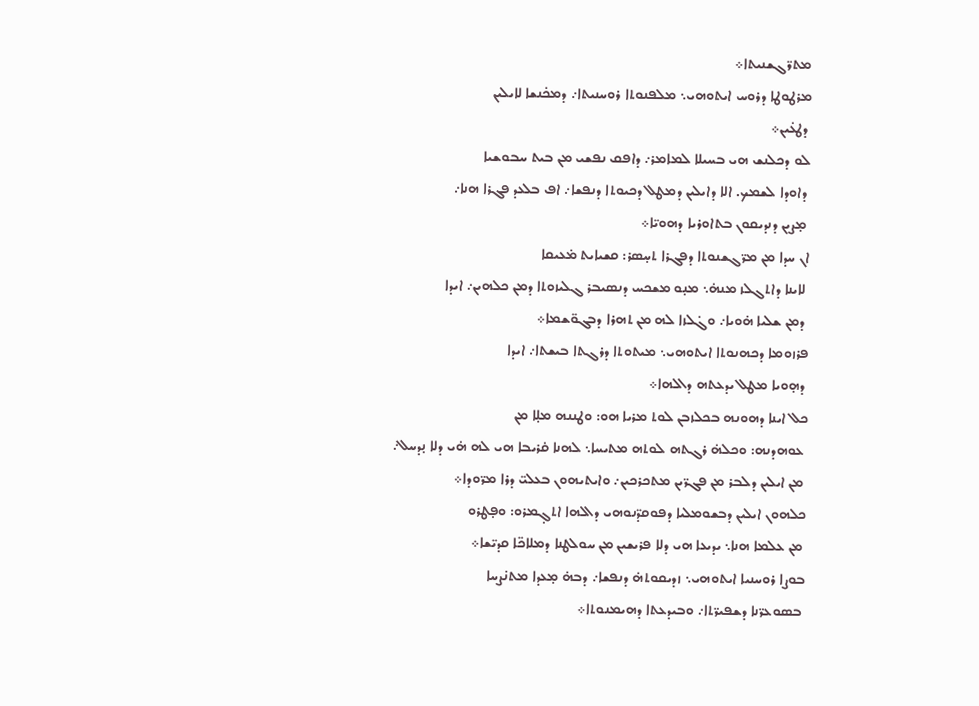ܡܬܪ̈ܓܫܢܝܬܐ܀
ܡܪܛܘܛܐ ܕܪܘܚ ܐܝܬܘܗܝ܆ ܡܠܦܢܘܬܐ ܪܘܚܢܝܬܐ܇ ܕܡܟ̇ܢܫܐ ܠܐܝܠܝܢ
 ܕܛܥ̇ܝܢ܀
ܠܘ ܕܟܠܢܫ ܗܝ ܒܚܝܠܐ ܠܡܐܡܪ܇ ܕܐܦܩ ܢܦܫܝ ܡܢ ܒܝܬ ܚܒܘܫܝܐ
 ܕܐܘܕܐ ܠܫܡܟ. ܐܠܐ ܕܐܝܠܝܢ ܕܡܛܠ ܕܟܝܘܬܐ ܕܢܦܫܐ܇ ܐܦ ܒܠܥܕ ܦܓܪܐ ܗܢܐ܇
 ܡ̣ܨܝܢ ܕܢܕܝܩܘܢ ܒܬܐܘܪܝܐ ܕܗܘܝ̈ܐ܀
ܐܢ ܚܕܐ ܡܢ ܡܪ̈ܓܫܢܘܬܐ ܕܦܓܪܐ ܬܚ̣ܣܪ: ܩܫܝܐܝܬ ܡ̇ܥܝܩܐ
 ܠܐܝܢܐ ܕܐܬܓܠܙ ܡܢܗ̇܆ ܡܢ̣ܘ ܡܫܟܚ ܕܢܣܝܒܪ ܓܠܝܙܘܬܐ ܕܡܢ ܟܠܗܝܢ܇ ܐܝܕܐ
 ܕܡܢ ܫܠܝܐ ܗ̇ܘܝܐ܇ ܘܓ̇ܠܙܐ ܠܗ ܡܢ ܬܗܪܐ ܕܒܓܘ̈ܫܡܐ܀
ܦܪܙܘܡܐ ܕܟܗܢܘܬܐ ܐܝܬܘܗܝ܆ ܡܝܬܘܬܐ ܕܪܓܬܐ ܒܝܫܬܐ܇ ܐܝܕܐ
 ܕܗ̣ܘܝܐ ܡܛܠ ܝܕܥܬܗ ܕܐܠܗܐ܀
ܟܠ ܐܝܢܐ ܕܗܘܢܗ ܒܟܠܙܒܢ ܠܘܬ ܡܪܝܐ ܗܘ: ܘܛܢܢܗ ܡܠ̣ܐ ܡܢ
 ܥܘܗܕܢܗ: ܘܟܠܗ̇ ܪܓܬܗ ܠܘܬܗ ܡܬܝܚܐ܆ ܠܗܢܐ ܩ̇ܪܝܒܐ ܗܝ ܠܗ ܗ̇ܝ ܕܠܐ ܢ̣ܕܚܠ܇
 ܡܢ ܐܝܠܝܢ ܕܠܒܪ ܡܢ ܦܓܪ̈ܝܢ ܡܬܟܪܟܝܢ܇ ܘܐܝܬܝܗܘܢ ܒܥܠܝ̈ ܕܪܐ ܡܪ̈ܘܕܐ܀
ܟܠܗܘܢ ܐܝܠܝܢ ܕܒܫܘܡܠܝܐ ܕܦܘܩܕ̈ܢܘܗܝ ܕܐܠܗܐ ܐܬܓ̣ܡܪܘ: ܘܦ̣ܛܪܘ
 ܡܢ ܥܠܡܐ ܗܢܐ܆ ܝܕܝܥܐ ܗܝ ܕܠܐ ܦܪܝܫܝܢ ܡܢ ܚܘܠܛܢܐ ܕܡܠܐܟ̈ܐ ܩܕܝ̈ܫܐ܀
ܒܘܨܐ ܪܘܚܢܝܐ ܐܝܬܘܗܝ܆ ܙܕܝܩܘܬܗ̇ ܕܢܦܫܐ܇ ܕܒܗ̇ ܡ̣ܥܕܐ ܡܬܢ̇ܨܚܐ
 ܒܣܘܥܪ̈ܢܐ ܕܫܦܝܪ̈ܬܐ܇ ܘܒܝܕܥܬܐ ܕܗܝܡܢܘܬܐ܀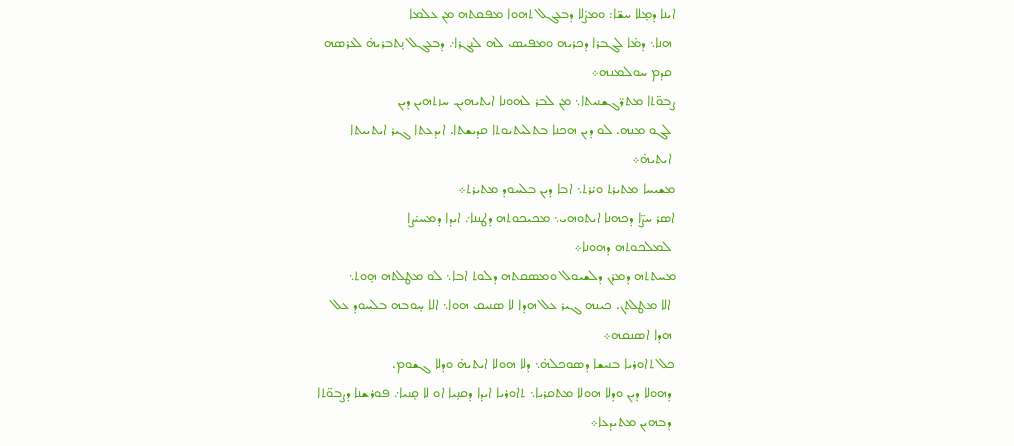ܐܝܢܐ ܕܡ̣ܠܐ ܚܫ̈ܐ: ܘܡܨ̇ܠܐ ܕܒܥܓܠ ܬܗܘܐ ܡܦܩܬܗ ܡܢ ܥܠܡܐ
 ܗܢܐ܆ ܕܡ̇ܐ ܠܓܒܪܐ ܕܟܪܝܗ ܘܡܦܝܣ ܠܗ ܠܢܓܪܐ܇ ܕܒܥܓܠ ܢ̣ܬܒܪܝܗ̇ ܠܥܪܣܗ
 ܩܕܡ ܚܘܠܡܢܗ܀
ܨܒܘ̈ܬܐ ܡܬܪ̈ܓܫܢܝܬܐ܆ ܡܢ ܠܒܪ ܠܗܘܢܐ ܐܝܬܝܗܝܢ. ܚܙܬܗܝܢ ܕܝܢ
 ܠܓܘ ܡܢܗ. ܠܘ ܕܝܢ ܗܟܢܐ ܒܬܠܝܬܝܘܬܐ ܩܕܝܫܬܐ. ܐܝܕܥܬܐ ܓܝܪ ܐܝܬܝܝܬܐ
 ܐܝܬܝܗ̇܀
ܡܫܝܚܐ ܡܬܝܪܬ ܘܝ̇ܪܬ܆ ܐܒܐ ܕܝܢ ܒܠܚܘܕ ܡܬܝܪܬ܀
ܐܣܪ ܚܨ̈ܐ ܕܟܗܢܐ ܐܝܬܘܗܝ܆ ܡܟܝܟܘܬܗ ܕܛܢܢܐ܇ ܐܝܕܐ ܕܡܚܝ̇ܨܐ
 ܠܡܠܟܘܬܗ ܕܗܘܢܐ܀
ܡܚܬܬܗ ܕܡܪܢ ܕܠܫܝܘܠ ܘܡܣܩܬܗ ܕܠܘܬ ܐܒܐ܆ ܠܘ ܡܛܠܬܗ ܗ̣ܘܬ܆
 ܐܠܐ ܡܛܠܬܢ. ܟܝܢܗ ܓܝܪ ܥܠ ܗܕܐ ܠܐ ܣܢܝܩ ܗܘܐ܆ ܐܠܐ ܚ̣ܘܒܗ ܒܠܚܘܕ ܥܠ
 ܗܕܐ ܐܣܢܩܗ܀
ܟܠ ܬܐܘܪܝܐ ܒܢܝܫܐ ܕܣܘܟܠܗ̇܆ ܕܠܐ ܗܘܠܐ ܐܝܬܝܗ̇ ܘܕܠܐ ܓܫܘܡ.
 ܕܗܘܠܐ ܕܝܢ ܘܕܠܐ ܗܘܠܐ ܡܬܩܪܝܐ܆ ܬܐܘܪܝܐ ܐܝܕܐ ܕܩܢ̣ܝܐ ܐܘ ܠܐ ܩ̣ܢܝܐ܇ ܦܘܪܫܢܐ ܕܨܒܘ̈ܬܐ
 ܕܒܗܝܢ ܡܬܝܕܥܐ܀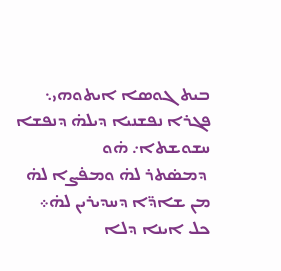ܒܝܬ ܓܘܣܐ ܐܝܬܘܗܝ܆ ܦܓܪܐ ܢܦܫܢܝܐ ܕܝܠܗ̇ ܕܢܦܫܐ ܚܫܘܫܬܐ܇ ܗ̇ܘ
 ܕܡܣ̇ܬܪ ܠܗ̇ ܘܡܦ̇ܨܐ ܠܗ̇ ܡܢ ܫܐܕ̈ܐ ܕܚܕܝܪܝܢ ܠܗ̇܀
ܟܠ ܐܝܢܐ ܕܠܐ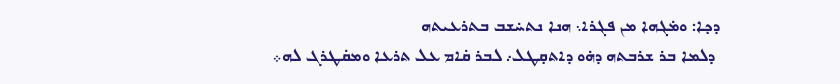ܕܟ̣ܐ: ܘܡ̇ܓܗܐ ܡܢ ܦܓܪܐ܆ ܗܢܐ ܢܬܚ̇ܫܒ ܒܬܪܥܝܬܗ
 ܕܠܡܐ ܒܪ ܫܪܒܬܗ ܕܗ̇ܘ ܕܐܬܩ̣ܛܠ܇ ܠܒܪ ܩ̇ܐܡ ܥܠ ܬܪܥܐ ܘܡܩ̇ܛܪܓ ܠܗ܀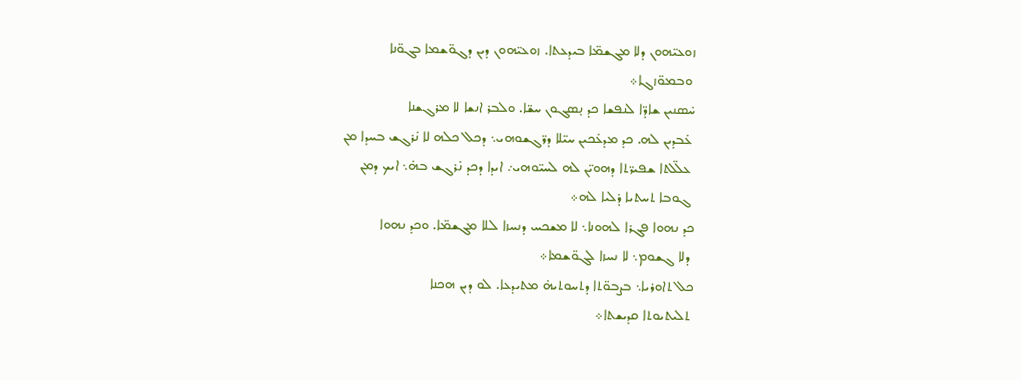ܙܘܥܝ̈ܗܘܢ ܕܠܐ ܡܓܫܡ̈ܐ ܒܝܕܥܬܐ. ܙܘܥܝ̈ܗܘܢ ܕܝܢ ܕܓܘ̈ܫܡܐ ܒܓܘ̈ܢܐ
 ܘܒܡܘ̈ܙܓܐ܀
ܚ̇ܣܢܝܢ ܫܐܕ̈ܐ ܠܢܦܫܐ ܟܕ ܢ̣ܣܓܘܢ ܚܫ̈ܐ. ܘܠܒܪ ܐܢܫܐ ܠܐ ܡܪܓܫܢܐ
 ܥ̇ܒܕܝܢ ܠܗ. ܟܕ ܡܕܥ̇ܟܝܢ ܚܝ̈ܠܐ ܕܪ̈ܓܫܘܗܝ܆ ܕܟܠ ܟܠܗ ܠܐ ܢ̇ܪܓܫ ܒܚܕܐ ܡܢ
 ܥܠ̈ܠܬܐ ܫܦܝܪ̈ܬܐ ܕܗܘܝ̈ܢ ܠܗ ܠܚܝ̈ܘܗܝ܇ ܐܝܕܐ ܕܟܕ ܢ̇ܪܓܫ ܒܗ̇܆ ܐܝܟ ܕܡܢ
 ܓܘܒܐ ܬܚܬܝܐ ܕ̇ܠܝܐ ܠܗ܀
ܟܕ ܢܗܘܐ ܦܓܪܐ ܠܗܘܢܐ܆ ܠܐ ܡܫܟܚ ܕܢܚܙܐ ܠܠܐ ܡܓܫܡ̈ܐ. ܘܟܕ ܢܗܘܐ
 ܕܠܐ ܓܫܘܡ܆ ܠܐ ܢܚܙܐ ܠܓܘ̈ܫܡܐ܀
ܟܠ ܬܐܘܪܝܐ܆ ܒܨܒܘ̈ܬܐ ܕܬܚܘܬܝܗ̇ ܡܬܝܕܥܐ. ܠܘ ܕܝܢ ܗܟܢܐ
 ܬܠܝܬܝܘܬܐ ܩܕܝܫܬܐ܀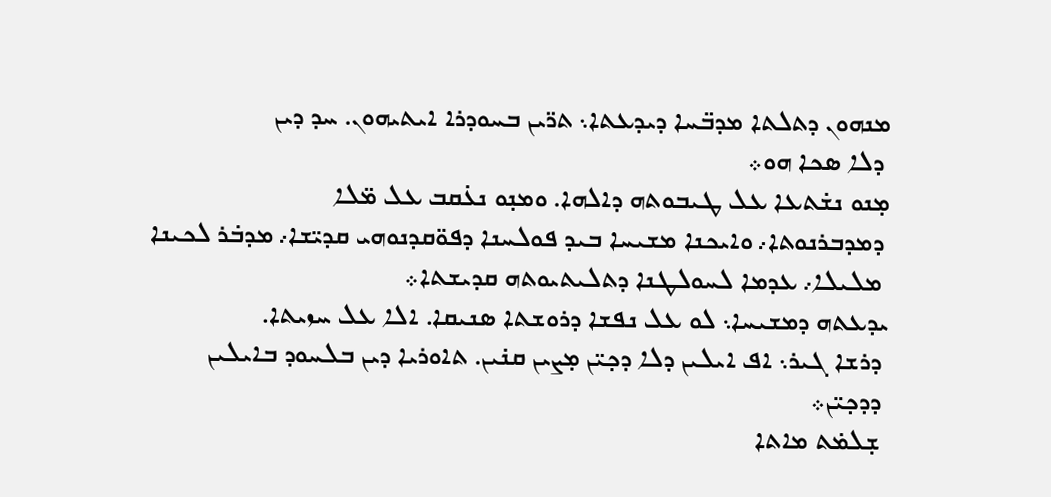ܡܢܗܘܢ ܕܬܠܬܐ ܡܕܒ̈ܚܐ ܕܝܕܥܬܐ܆ ܬܪ̈ܝܢ ܒܚܘܕܪܐ ܐܝܬܝܗܘܢ. ܚܕ ܕܝܢ
 ܕܠܐ ܣܟܐ ܗܘ܀
ܡ̣ܢܘ ܢܫ̇ܬܥܐ ܥܠ ܛܝܒܘܬܗ ܕܐܠܗܐ. ܘܡܢ̣ܘ ܢܥ̇ܩܒ ܥܠ ܡ̈ܠܐ
 ܕܡܕܒܪܢܘܬܐ܇ ܘܐܝܟܢܐ ܡܫܝܚܐ ܒܝܕ ܦܘܠܚܢܐ ܕܦܘ̈ܩܕܢܘܗܝ ܩܕܝ̈ܫܐ܇ ܡܕܒ̇ܪ ܠܟܝܢܐ
 ܡܠܝܠܐ܇ ܥܕܡܐ ܠܚܘܠܛܢܐ ܕܬܠܝܬܝܘܬܗ ܩܕܝܫܬܐ܀
ܝܕܥܬܗ ܕܡܫܝܚܐ܆ ܠܘ ܥܠ ܢܦܫܐ ܕܪܘܫܬܐ ܣܢܝܩܐ. ܐܠܐ ܥܠ ܚܙܝܬܐ.
 ܕܪܫܐ ܓܝܪ܆ ܐܦ ܐܝܠܝܢ ܕܠܐ ܕܟ̣ܝ̈ܢ ܡ̣ܨܝܢ ܩܢ̇ܝܢ. ܬܐܘܪܝܐ ܕܝܢ ܒܠܚܘܕ ܒܐܝܠܝܢ
 ܕܕܟ̣ܝ̈ܢ܀
 ܫ̣ܠܡ̇ܬ ܡܐܬܐ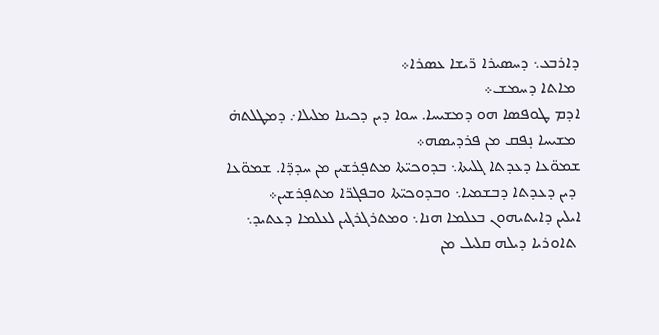ܕܐܪܒܥ܆ ܕܚܣܝܪܐ ܪ̈ܝܫܐ ܥܣܪܐ܀
 ܡܐܬܐ ܕܚܡܫ܀
ܐܕܡ ܛܘܦܣܐ ܗܘ ܕܡܫܝܚܐ. ܚܘܐ ܕܝܢ ܕܟܝܢܐ ܡܠܝܠܐ܇ ܕܡܛܠܬܗ̇
 ܡܫܝܚܐ ܢ̣ܦܩ ܡܢ ܦܪܕܝܣܗ܀
ܫܡܘ̈ܥܐ ܕܥܕܬܐ ܓܠܝܬܐ܆ ܒܕܘܟܝ̈ܬܐ ܡܬܦ̣ܪܫܝܢ ܡܢ ܚܕܕ̈ܐ. ܫܡܘ̈ܥܐ
 ܕܝܢ ܕܥܕܬܐ ܕܒܫܡܝܐ܆ ܘܒܕܘܟܝ̈ܬܐ ܘܒܦܓܪ̈ܐ ܡܬܦ̣ܪܫܝܢ܀
ܐܝܠܝܢ ܕܐܝܬܝܗܘܢ ܒܥܠܡܐ ܗܢܐ܆ ܘܡܬܪܓܪܓܝܢ ܠܥܠܡܐ ܕܥܬܝܕ܆
 ܬܐܘܪܝܐ ܕܝܠܗ ܩܠܝܠ ܡܢ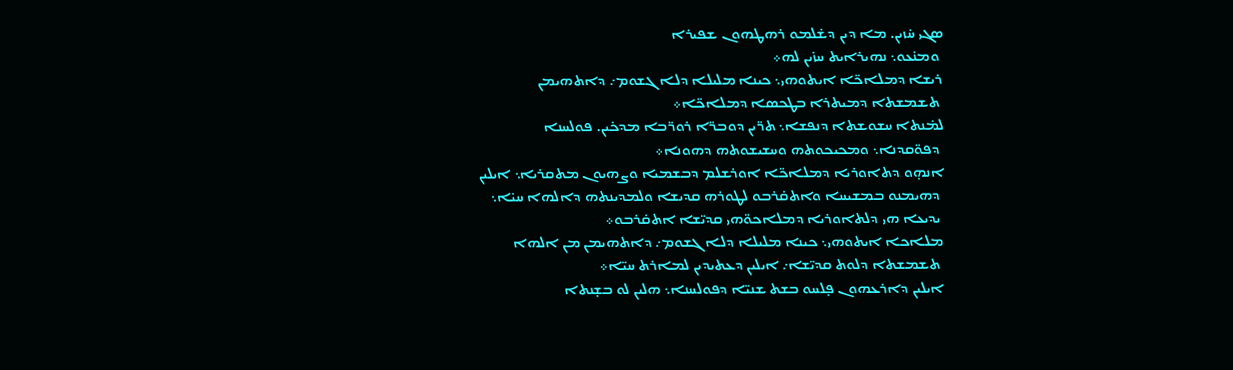ܣܓܝ ܚ̇ܙܝܢ. ܡܐ ܕܝܢ ܕܫ̇ܠܡܘ ܪܗܛܗܘܢ ܫܦܝܪܐ
 ܘܡܢ̇ܥܘ܆ ܢܗܝܪܐܝܬ ܚܙ̇ܝܢ ܠܗ܀
ܪܝܫܐ ܕܡܠܐܟ̈ܐ ܐܝܬܘܗܝ܆ ܟܝܢܐ ܡܠܝܠܐ ܕܠܐ ܓܫܘܡ܇ ܕܐܬܗܝܡܢ
 ܬܫܡܫܬܐ ܕܡܝܬܪܐ ܒܛܟܣܐ ܕܡܠܐܟ̈ܐ܀
ܠܡ̇ܢܬܐ ܚܫܘܫܬܐ ܕܢܦܫܐ܆ ܬܪ̈ܝܢ ܕܘܒܪ̈ܐ ܪܘܪ̈ܒܐ ܡܕܟ̇ܝܢ. ܦܘܠܚܢܐ
 ܕܦܘ̈ܩܕܢܐ܆ ܘܡܟܝܟܘܬܗ ܘܚܫܝܫܘܬܗ ܕܗܘܢܐ܀
ܐܢܗ̣ܘ ܕܬܐܘܪܝܐ ܕܡܠܐܟ̈ܐ ܐܘܪܫܠܡ ܕܒܫܡܝܐ ܘܨܗܝܘܢ ܡܬܩܪܝܐ܆ ܐܝܠܝܢ
 ܕܗܝܡܢܘ ܒܡܫܝܚܐ ܘܐܬܩ̇ܪܒܘ ܠܛܘܪܗ ܩܕܝܫܐ ܘܠܡܕܝܢܬܗ ܕܐܠܗܐ ܚܝ̇ܐ܆
 ܝܕܝܥܐ ܗܝ ܕܠܬܐܘܪܝܐ ܕܡܠܐܟܘ̈ܗܝ ܩܕܝ̈ܫܐ ܐܬܩ̇ܪܒܘ܀
ܡܠܐܟܐ ܐܝܬܘܗܝ܆ ܟܝܢܐ ܡܠܝܠܐ ܕܠܐ ܓܫܘܡ܇ ܕܐܬܗܝܡܢ ܡܢ ܐܠܗܐ
 ܬܫܡܫܬܐ ܕܠܘܬ ܩܕܝ̈ܫܐ܇ ܐܝܠܝܢ ܕܥܬܝܕܝܢ ܠܡܐܪܬ ܚܝ̈ܐ܀
ܐܝܠܝܢ ܕܐܪܥܗܘܢ ܦ̣ܠܚܘ ܒܫܬ ܫܢܝ̈ܐ ܕܦܘܠܚܢܐ܆ ܗܠܝܢ ܠܘ ܒܫ̣ܢܬܐ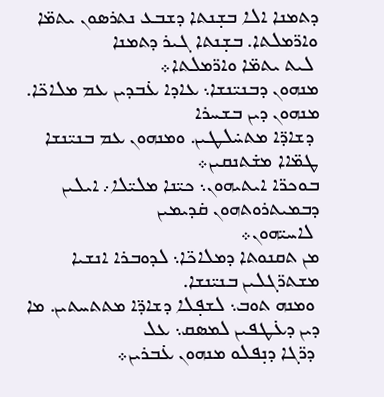ܕܬܡܢܐ ܐܠܐ ܒܫ̣ܢܬܐ ܕܫܒܥ ܢܬܪܣܘܢ ܝܬܡ̈ܐ ܘܐܪ̈ܡܠܬܐ. ܒܫ̣ܢܬܐ ܓܝܪ ܕܬܡܢܐ
 ܠܝܬ ܝܬܡ̈ܐ ܘܐܪ̈ܡܠܬܐ܀
ܡܢܗܘܢ ܕܒܢܝ̈ܢܫܐ܆ ܥܐܕܐ ܥ̇ܒܕܝܢ ܥܡ ܡܠܐܟ̈ܐ. ܡܢܗܘܢ ܕܝܢ ܒܫܚܪܐ
 ܕܫܐܕ̈ܐ ܡܬܚ̇ܠܛܝܢ. ܘܡܢܗܘܢ ܥܡ ܒܢܝ̈ܢܫܐ ܛܡ̈ܐܐ ܡܫ̇ܬܢܩܝܢ܀
ܒܘܟܪ̈ܐ ܐܝܬܝܗܘܢ܆ ܟܝ̈ܢܐ ܡܠܝ̈ܠܐ܇ ܐܝܠܝܢ ܕܒܡܝܬܪܘܬܗܘܢ ܩ̇ܕܝܡܝܢ
 ܠܐܚܝ̈ܗܘܢ܀
ܡܢ ܬܩܢܘܬܐ ܕܡܠܐܟ̈ܐ܆ ܠܕܘܒܪܐ ܐܢܫܝܐ ܡܫܬܪ̈ܓܠܝܢ ܒܢܝ̈ܢܫܐ.
 ܘܡܢܗ ܬܘܒ܆ ܠܫܦ̣ܠܐ ܕܫܐܕ̈ܐ ܡܬܬܚܬܝܢ. ܡܐ ܕܝܢ ܕܥ̇ܛܦܝܢ ܠܡܣܩ܆ ܥܠ
 ܕܪ̈ܓܐ ܕܢ̣ܦܠܘ ܡܢܗܘܢ ܥ̇ܒܪܝܢ܀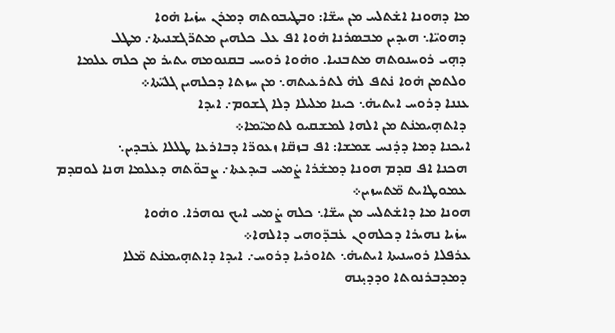ܡܐ ܕܗܘܢܐ ܐܫ̇ܬܠܚ ܡܢ ܚܫ̈ܐ: ܘܒܛܝܒܘܬܗ ܕܡܪܢ ܚܙ̇ܝܐ ܗ̇ܘܐ
 ܕܗܘܝ̈ܐ܆ ܗܝܕܝܢ ܡܒܣܪܢܐ ܗ̇ܘܐ ܐܦ ܥܠ ܟܠܗܝܢ ܡܬܪ̈ܓܫܢܝܬܐ܇ ܡܛܠ
 ܕܗ̣ܝ ܪܘܚܢܘܬܗ ܡܬܒܢܝܐ. ܘܗ̇ܘܐ ܪܘܝܚ ܒܩܢܘܡܗ ܝܬܝܪ ܡܢ ܟܠܗ ܥܠܡܐ
 ܘܠܬܡܢ ܗ̇ܘܐ ܢ̇ܬܦ ܠܗ̇ ܠܬܪܥܝܬܗ܆ ܡܢ ܚܙܬܐ ܕܟܠܗܝܢ ܓܠܝ̈ܬܐ܀
ܥܢܢܐ ܕܪܘܚ ܐܝܬܝܗ̇܆ ܟܝܢܐ ܡܠܝܠܐ ܕܠܐ ܓܫܘܡ܇ ܐܝܕܐ
 ܕܐܬܗ̣ܝܡܢ̇ܬ ܡܢ ܐܠܗܐ ܠܡܫܩܝܘ ܠܬܡܝ̈ܡܐ܀
ܐܝܟܢܐ ܕܡܐ ܕܕ̇ܢܚ ܫܡܫܐ: ܐܦ ܒܙܩ̈ܐ ܙܥܘܪ̈ܐ ܕܒܐܪܥܐ ܛܠܠܐ ܥ̇ܒܕܝܢ܆
 ܗܟܢܐ ܐܦ ܩܕܡ ܗܘܢܐ ܕܡܫ̇ܪܐ ܨ̇ܡܚ ܒܝܕܥܬܐ܇ ܨܒܘ̈ܬܗ ܕܥܠܡܐ ܗܢܐ ܠܘܩܕܡ
 ܥܡܘܛܐܝܬ ܡ̈ܬܚܙܝܢ܀
ܗܘܢܐ ܡܐ ܕܐܫ̇ܬܠܚ ܡܢ ܚܫ̈ܐ܆ ܟܠܗ ܨ̇ܡܚ ܐܝܟ ܢܘܗܪܐ. ܘܗ̇ܘܐ
 ܚܙ̇ܝܐ ܢܗܝܪܐ ܕܟܠܗܘܢ ܥ̇ܒܕ̈ܘܗܝ ܕܐܠܗܐ܀
ܥܪܦܠܐ ܪܘܚܢܝܬܐ ܐܝܬܝܗ̇܆ ܬܐܘܪܝܐ ܕܪܘܚ܇ ܐܝܕܐ ܕܐܬܗ̣ܝܡܢ̇ܬ ܡ̈ܠܐ
 ܕܡܕܒܪܢܘܬܐ ܘܕܕܝ̣ܢܗ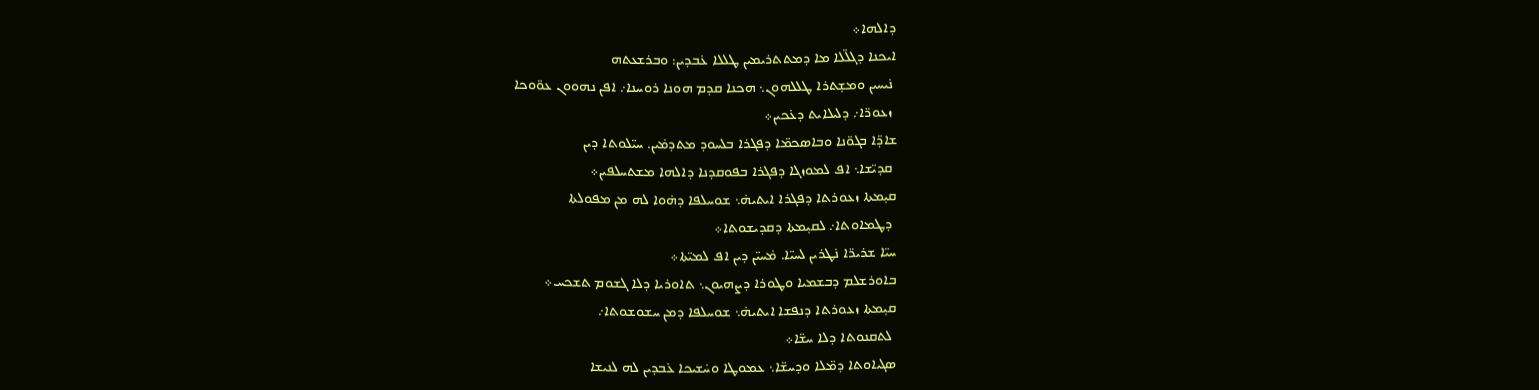ܕܐܠܗܐ܀
ܐܝܟܢܐ ܕܓܠ̈ܠܐ ܡܐ ܕܡܬܬܪܝܡܝܢ ܛܠܠܐ ܥ̇ܒܕܝܢ: ܘܒܪܫܥܬܗ
 ܢ̇ܝܚܝܢ ܘܡܫ̣ܬܪܐ ܛܠܠܗܘܢ܆ ܗܟܢܐ ܩܕܡ ܗܘܢܐ ܪܘܚܢܐ܇ ܐܦܢ ܢܗܘܘܢ ܥܘ̈ܘܟܐ
 ܙܥܘܪ̈ܐ܇ ܕܠܝܠܐܝܬ ܕܥ̇ܟܝܢ܀
ܫܐܕ̈ܐ ܒܓܘ̈ܢܐ ܘܒܐܣܟܡ̈ܐ ܕܦܓܪܐ ܒܠܚܘܕ ܡܬܕܡ̇ܝܢ. ܚܝ̈ܠܘܬܐ ܕܝܢ
 ܩܕܝ̈ܫܐ܆ ܐܦ ܠܡܘܙܓܐ ܕܦܓܪܐ ܒܦܘܩܕܢܐ ܕܐܠܗܐ ܡܫܬܚܠܦܝܢ܀
ܩܝ̣ܡܬܐ ܙܥܘܪܬܐ ܕܦܓܪܐ ܐܝܬܝܗ̇܆ ܫܘܚܠܦܐ ܕܗ̇ܘܐ ܠܗ ܡܢ ܡܦܘܠܬܐ
 ܕܛܡܐܘܬܐ܇ ܠܩܝ̣ܡܬܐ ܕܩܕܝܫܘܬܐ܀
ܚܝ̈ܐ ܫܪܝܪ̈ܐ ܢ̇ܛܪܝܢ ܠܚܝ̈ܐ. ܡ̇ܚܝ̈ܢ ܕܝܢ ܐܦ ܠܡܝ̈ܬܐ܀
ܒܐܘܪܫܠܡ ܕܒܫܡܝܐ ܘܛܘܪܐ ܕܨܗܝܘܢ܆ ܬܐܘܪܝܐ ܕܠܐ ܓܫܘܡ ܬܫܟܚ܀
ܩܝ̣ܡܬܐ ܙܥܘܪܬܐ ܕܢܦܫܐ ܐܝܬܝܗ̇܆ ܫܘܚܠܦܐ ܕܡܢ ܚܫܘܫܘܬܐ܇
 ܠܬܩܢܘܬܐ ܕܠܐ ܚܫ̈ܐ܀
ܣܓܝܐܘܬܐ ܕܡ̈ܠܐ ܘܕܚܫ̈ܐ܆ ܥܡܘܛܐ ܘܚ̇ܫܝܟܐ ܥ̇ܒܕܝܢ ܠܗ ܠܢܝܫܐ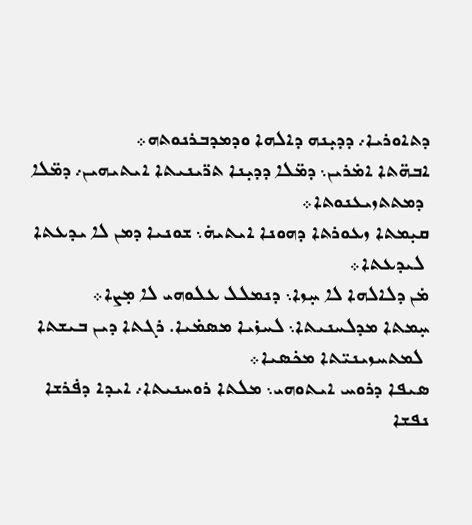ܕܬܐܘܪܝܐ܇ ܕܕܝ̣ܢܗ ܕܐܠܗܐ ܘܕܡܕܒܪܢܘܬܗ܀
ܐܒܗ̈ܬܐ ܐܡ̇ܪܝܢ܆ ܕܡ̈ܠܐ ܕܕܝ̣ܢܐ ܬܪ̈ܝܢܝܬܐ ܐܝܬܝܗܝܢ܇ ܕܡ̈ܠܐ
 ܕܡܬܬܙܝܥܢܘܬܐ܀
ܩܝ̣ܡܬܐ ܙܥܘܪܬܐ ܕܗܘܢܐ ܐܝܬܝܗ̇܆ ܫܘܢܝܐ ܕܡܢ ܠܐ ܝܕܥܬܐ
 ܠܝܕܥܬܐ܀
ܡ̇ܢ ܕܠܐܠܗܐ ܠܐ ܚ̣ܙܐ܆ ܕܢܡܠܠ ܥܠܘܗܝ ܠܐ ܡ̣ܨܐ܀
ܚ̣ܡܬܐ ܡܕܠܚܢܝܬܐ܆ ܠܚܙ̇ܝܐ ܡܣܡ̇ܝܐ. ܪܓܬܐ ܕܝܢ ܒܝܫܬܐ
 ܠܡܬܚܙܝܢܝ̈ܬܐ ܡܟ̇ܣܝܐ܀
ܣܝܦܐ ܕܪܘܚ ܐܝܬܘܗܝ܆ ܡܠܬܐ ܪܘܚܢܝܬܐ܇ ܐܝܕܐ ܕܦ̇ܪܫܐ ܢܦܫܐ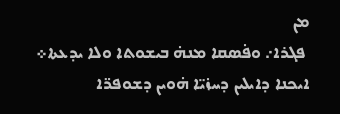ܡܢ
 ܦܓܪܐ܇ ܘܦ̇ܣܩܐ ܡܢܗ̇ ܒܝܫܘܬܐ ܘܠܐ ܝܕܥܬܐ܀
ܐܝܟܢܐ ܕܐܝܠܝܢ ܕܚܙ̇ܝ̈ܐ ܗ̇ܘܝܢ ܕܫܘܦܪ̈ܐ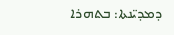ܕܡܕܝ̈ܢܬܐ: ܒܬܗܪܐ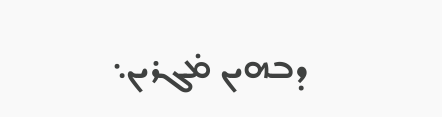ܕܒܗܝܢ ܡ̇ܓܪܝܢ܆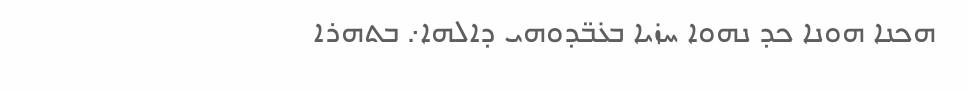ܗܟܢܐ ܗܘܢܐ ܟܕ ܢܗܘܐ ܚܙ̇ܝܐ ܒܥ̇ܒ̈ܕܘܗܝ ܕܐܠܗܐ܇ ܒܬܗܪܐ